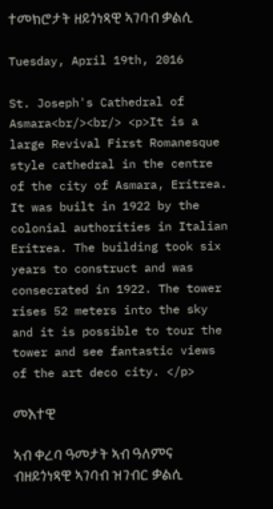ተመክሮታት ዘይጎነጻዊ ኣገባብ ቃልሲ

Tuesday, April 19th, 2016

St. Joseph's Cathedral of Asmara<br/><br/> <p>It is a large Revival First Romanesque style cathedral in the centre of the city of Asmara, Eritrea. It was built in 1922 by the colonial authorities in Italian Eritrea. The building took six years to construct and was consecrated in 1922. The tower rises 52 meters into the sky and it is possible to tour the tower and see fantastic views of the art deco city. </p>

መእተዊ

ኣብ ቀረባ ዓመታት ኣብ ዓለምና ብዘይጎነጻዊ ኣገባብ ዝገብር ቃልሲ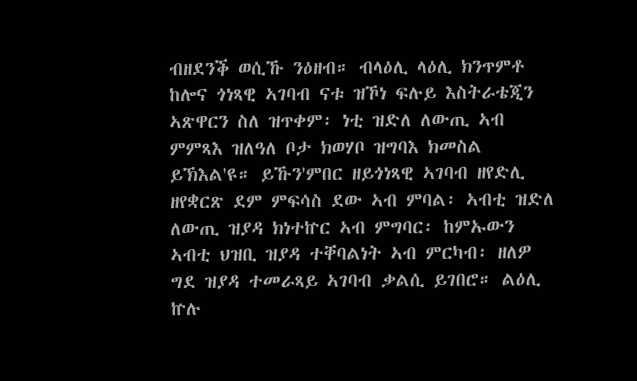ብዘደንቕ ወሲኹ ንዕዘብ። ብላዕሊ ላዕሊ ክንጥምቶ ከሎና ጎነጻዊ ኣገባብ ናቱ ዝኾነ ፍሉይ እስትራቴጂን ኣጽዋርን ስለ ዝጥቀም፡ ነቲ ዝድለ ለውጢ ኣብ ምምጻእ ዝለዓለ ቦታ ክወሃቦ ዝግባእ ክመስል ይኽእል'ዩ። ይኹን'ምበር ዘይጎነጻዊ ኣገባብ ዘየድሊ ዘየቋርጽ ደም ምፍሳስ ደው ኣብ ምባል፡ ኣብቲ ዝድለ ለውጢ ዝያዳ ክነተኵር ኣብ ምግባር፡ ከምኡውን ኣብቲ ህዝቢ ዝያዳ ተቐባልነት ኣብ ምርካብ፡ ዘለዎ ግደ ዝያዳ ተመራጻይ ኣገባብ ቃልሲ ይገበሮ። ልዕሊ ኵሉ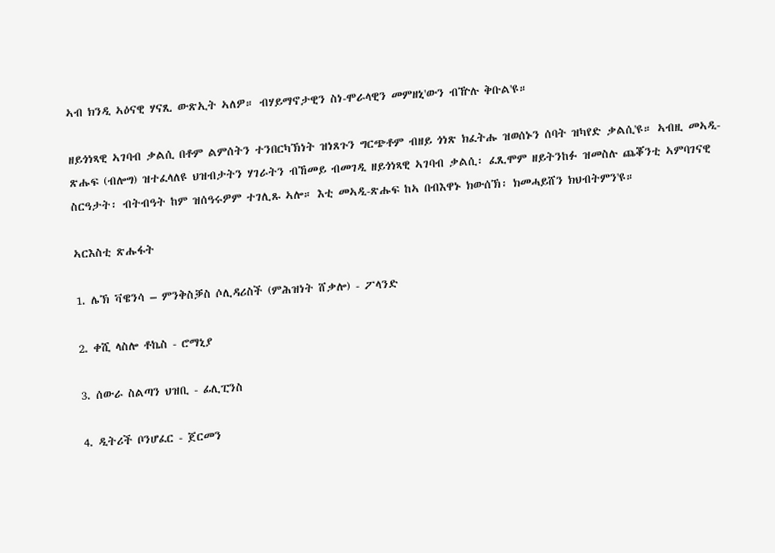ኣብ ክንዲ ኣዕናዊ ሃናጺ ውጽኢት ኣለዎ። ብሃይማኖታዊን ስነ-ሞራላዊን መምዘኒ'ውን ብዅሉ ቅቡል'ዩ።

ዘይጎነጻዊ ኣገባብ ቃልሲ በቶም ልምሰትን ተንበርካኽነት ዝነጸጉን ግርጭቶም ብዘይ ጎነጽ ክፈትሑ ዝወሰኑን ሰባት ዝካየድ ቃልሲ'ዩ። ኣብዚ መኣዲ-ጽሑፍ (ብሎግ) ዝተፈላለዩ ህዝብታትን ሃገራትን ብኸመይ ብመገዲ ዘይጎነጻዊ ኣገባብ ቃልሲ፡ ፈጺሞም ዘይትንከፉ ዝመስሉ ጨቖንቲ ኣምባገናዊ ስርዓታት፡ ብትብዓት ከም ዝሰዓሩዎም ተገሊጹ ኣሎ። እቲ መኣዲ-ጽሑፍ ከኣ በብእዋኑ ክውሰኽ፡ ክመሓይሸን ክህብትምን'ዩ።

ኣርእስቲ ጽሑፋት

1. ሌኽ ቫዌንሳ – ምንቅስቓስ ሶሊዳሪስች (ምሕዝነት ሸቃሎ) - ፖላንድ

2. ቀሺ ላስሎ ቶኬስ - ሮማኒያ

3. ሰውራ ስልጣን ህዝቢ - ፊሊፒንስ

4. ዲትሪች ቦንሆፈር - ጀርመን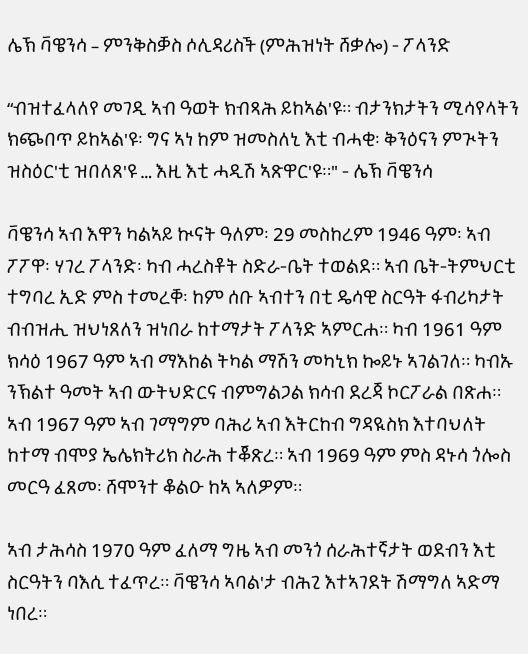ሌኽ ቫዌንሳ – ምንቅስቓስ ሶሊዳሪስች (ምሕዝነት ሸቃሎ) - ፖላንድ

“ብዝተፈላለየ መገዲ ኣብ ዓወት ክብጻሕ ይከኣል'ዩ። ብታንክታትን ሚሳየላትን ክጭበጥ ይከኣል'ዩ፡ ግና ኣነ ከም ዝመስለኒ እቲ ብሓቂ፡ ቅንዕናን ምጒትን ዝስዕር'ቲ ዝበለጸ'ዩ … እዚ እቲ ሓዲሽ ኣጽዋር'ዩ።" - ሌኽ ቫዌንሳ

ቫዌንሳ ኣብ እዋን ካልኣይ ኲናት ዓለም፡ 29 መስከረም 1946 ዓም፡ ኣብ ፖፖዋ፡ ሃገረ ፖላንድ፡ ካብ ሓረስቶት ስድራ-ቤት ተወልደ። ኣብ ቤት-ትምህርቲ ተግባረ ኢድ ምስ ተመረቐ፡ ከም ሰቡ ኣብተን በቲ ዴሳዊ ስርዓት ፋብሪካታት ብብዝሒ ዝህነጸለን ዝነበራ ከተማታት ፖላንድ ኣምርሐ። ካብ 1961 ዓም ክሳዕ 1967 ዓም ኣብ ማእከል ትካል ማሽን መካኒክ ኰይኑ ኣገልገለ። ካብኡ ንኽልተ ዓመት ኣብ ውትህድርና ብምግልጋል ክሳብ ደረጃ ኮርፖራል በጽሐ። ኣብ 1967 ዓም ኣብ ገማግም ባሕሪ ኣብ እትርከብ ግዳዪስክ እተባህለት ከተማ ብሞያ ኤሌክትሪክ ስራሕ ተቖጽረ። ኣብ 1969 ዓም ምስ ዳኑሳ ጎሎስ መርዓ ፈጸመ፡ ሸሞንተ ቆልዑ ከኣ ኣለዎም።

ኣብ ታሕሳስ 1970 ዓም ፈለማ ግዜ ኣብ መንጎ ሰራሕተኛታት ወደብን እቲ ስርዓትን ባእሲ ተፈጥረ። ቫዌንሳ ኣባል'ታ ብሕጊ እተኣገደት ሽማግለ ኣድማ ነበረ።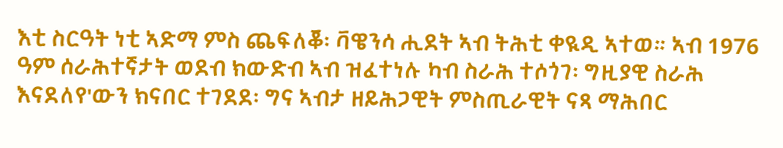እቲ ስርዓት ነቲ ኣድማ ምስ ጨፍለቖ፡ ቫዌንሳ ሒደት ኣብ ትሕቲ ቀዪዲ ኣተወ። ኣብ 1976 ዓም ሰራሕተኛታት ወደብ ክውድብ ኣብ ዝፈተነሉ ካብ ስራሕ ተሶጎገ፡ ግዚያዊ ስራሕ እናደለየ'ውን ክናበር ተገደደ፡ ግና ኣብታ ዘይሕጋዊት ምስጢራዊት ናጻ ማሕበር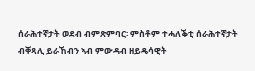ሰራሕተኛታት ወደብ ብምጽምባር፡ ምስቶም ተሓለቕቲ ሰራሕተኛታት ብቐጻሊ ይራኸብን ኣብ ምውዳብ ዘይዴሳዊት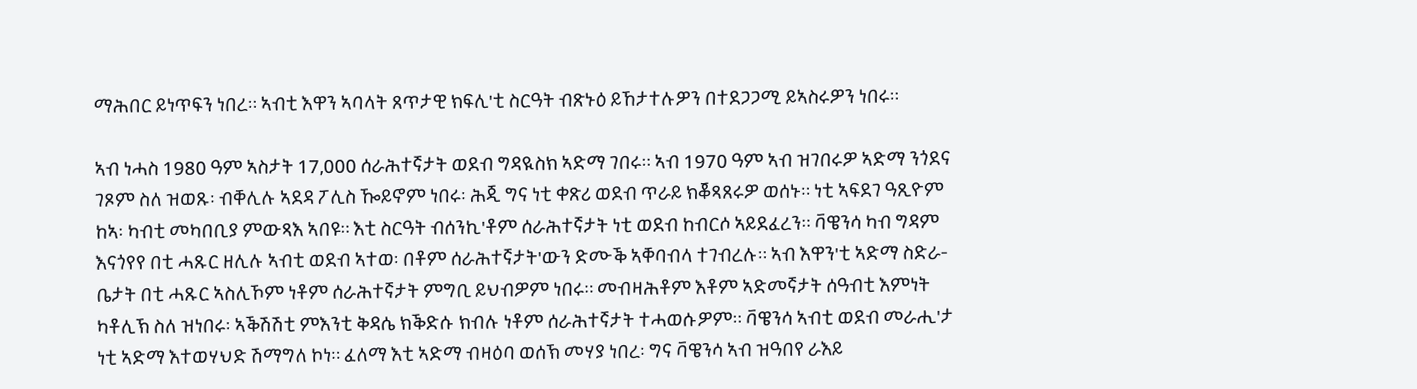ማሕበር ይነጥፍን ነበረ። ኣብቲ እዋን ኣባላት ጸጥታዊ ክፍሊ'ቲ ስርዓት ብጽኑዕ ይኸታተሉዎን በተደጋጋሚ ይኣስሩዎን ነበሩ።

ኣብ ነሓስ 1980 ዓም ኣስታት 17,000 ሰራሕተኛታት ወደብ ግዳዪስክ ኣድማ ገበሩ። ኣብ 1970 ዓም ኣብ ዝገበሩዎ ኣድማ ንጎደና ገጾም ስለ ዝወጹ፡ ብቐሊሉ ኣደዳ ፖሊስ ዀይኖም ነበሩ፡ ሕጂ ግና ነቲ ቀጽሪ ወደብ ጥራይ ክቖጻጸሩዎ ወሰኑ። ነቲ ኣፍደገ ዓጺዮም ከኣ፡ ካብቲ መካበቢያ ምውጻእ ኣበዩ። እቲ ስርዓት ብሰንኪ'ቶም ሰራሕተኛታት ነቲ ወደብ ከብርሶ ኣይደፈረን። ቫዌንሳ ካብ ግዳም እናጎየየ በቲ ሓጹር ዘሊሉ ኣብቲ ወደብ ኣተወ፡ በቶም ሰራሕተኛታት'ውን ድሙቕ ኣቐባብላ ተገብረሉ። ኣብ እዋን'ቲ ኣድማ ስድራ-ቤታት በቲ ሓጹር ኣስሊኾም ነቶም ሰራሕተኛታት ምግቢ ይህብዎም ነበሩ። መብዛሕቶም እቶም ኣድመኛታት ሰዓብቲ እምነት ካቶሊኽ ስለ ዝነበሩ፡ ኣቕሽሽቲ ምእንቲ ቅዳሴ ክቕድሱ ክብሉ ነቶም ሰራሕተኛታት ተሓወሱዎም። ቫዌንሳ ኣብቲ ወደብ መራሒ'ታ ነቲ ኣድማ እተወሃህድ ሽማግለ ኮነ። ፈለማ እቲ ኣድማ ብዛዕባ ወሰኽ መሃያ ነበረ፡ ግና ቫዌንሳ ኣብ ዝዓበየ ራእይ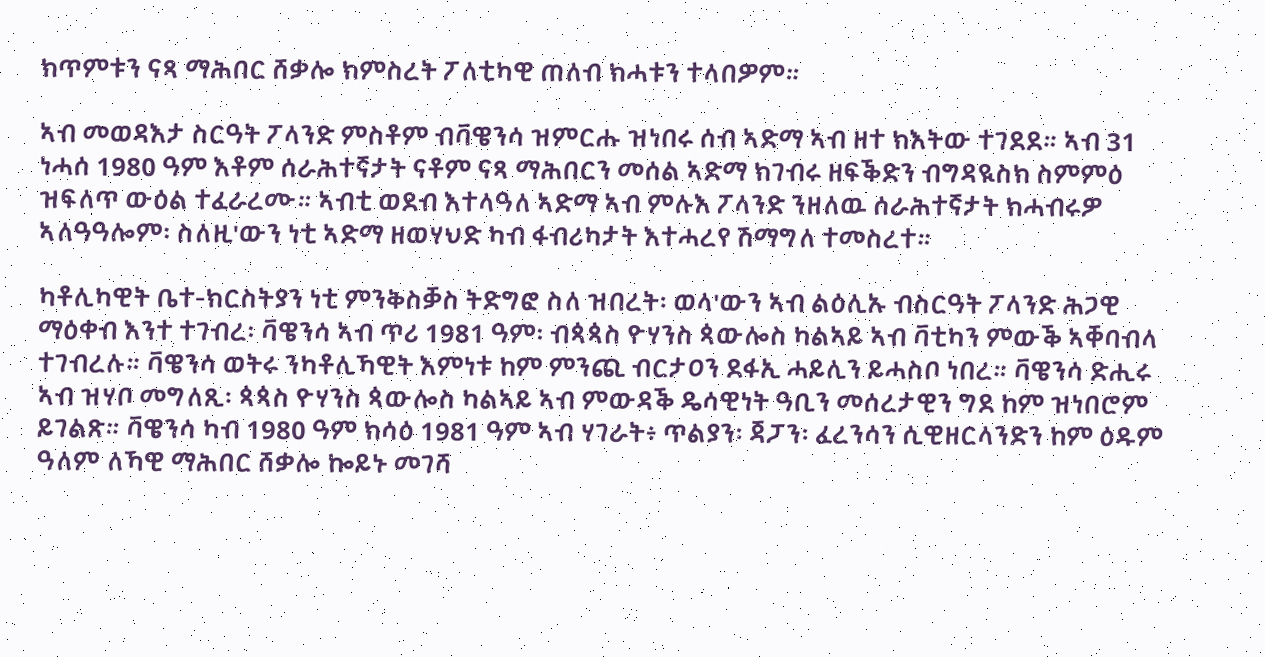ክጥምቱን ናጻ ማሕበር ሸቃሎ ክምስረት ፖለቲካዊ ጠለብ ክሓቱን ተላበዎም።

ኣብ መወዳእታ ስርዓት ፖላንድ ምስቶም ብቫዌንሳ ዝምርሑ ዝነበሩ ሰብ ኣድማ ኣብ ዘተ ክእትው ተገደደ። ኣብ 31 ነሓሰ 1980 ዓም እቶም ሰራሕተኛታት ናቶም ናጻ ማሕበርን መሰል ኣድማ ክገብሩ ዘፍቕድን ብግዳዪስክ ስምምዕ ዝፍለጥ ውዕል ተፈራረሙ። ኣብቲ ወደብ እተላዓለ ኣድማ ኣብ ምሉእ ፖላንድ ንዘለዉ ሰራሕተኛታት ክሓብሩዎ ኣለዓዓሎም፡ ስለዚ'ውን ነቲ ኣድማ ዘወሃህድ ካብ ፋብሪካታት እተሓረየ ሽማግለ ተመስረተ።

ካቶሊካዊት ቤተ-ክርስትያን ነቲ ምንቅስቓስ ትድግፎ ስለ ዝበረት፡ ወላ'ውን ኣብ ልዕሊኡ ብስርዓት ፖላንድ ሕጋዊ ማዕቀብ እንተ ተገብረ፡ ቫዌንሳ ኣብ ጥሪ 1981 ዓም፡ ብጳጳስ ዮሃንስ ጳውሎስ ካልኣይ ኣብ ቫቲካን ምውቕ ኣቐባብላ ተገብረሉ። ቫዌንሳ ወትሩ ንካቶሊኻዊት እምነቱ ከም ምንጪ ብርታዐን ደፋኢ ሓይሊን ይሓስቦ ነበረ። ቫዌንሳ ድሒሩ ኣብ ዝሃቦ መግለጺ፡ ጳጳስ ዮሃንስ ጳውሎስ ካልኣይ ኣብ ምውዳቕ ዴሳዊነት ዓቢን መሰረታዊን ግደ ከም ዝነበሮም ይገልጽ። ቫዌንሳ ካብ 1980 ዓም ክሳዕ 1981 ዓም ኣብ ሃገራት፥ ጥልያን፡ ጃፓን፡ ፈረንሳን ሲዊዘርላንድን ከም ዕዱም ዓለም ለኻዊ ማሕበር ሸቃሎ ኰይኑ መገሻ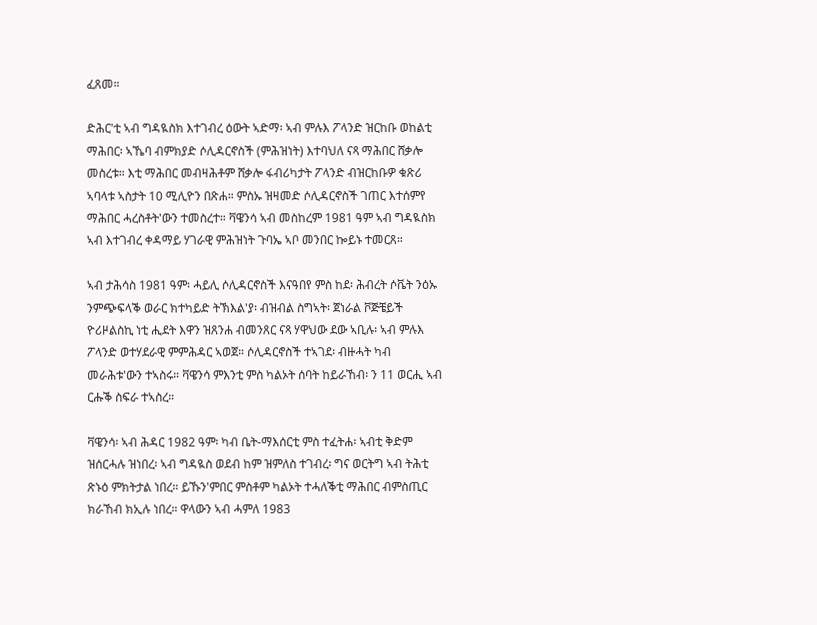ፈጸመ።

ድሕር'ቲ ኣብ ግዳዪስክ እተገብረ ዕውት ኣድማ፡ ኣብ ምሉእ ፖላንድ ዝርከቡ ወከልቲ ማሕበር፡ ኣኼባ ብምክያድ ሶሊዳርኖስች (ምሕዝነት) እተባህለ ናጻ ማሕበር ሸቃሎ መስረቱ። እቲ ማሕበር መብዛሕቶም ሸቃሎ ፋብሪካታት ፖላንድ ብዝርከቡዎ ቁጽሪ ኣባላቱ ኣስታት 10 ሚሊዮን በጽሐ። ምስኡ ዝዛመድ ሶሊዳርኖስች ገጠር እተሰምየ ማሕበር ሓረስቶት'ውን ተመስረተ። ቫዌንሳ ኣብ መስከረም 1981 ዓም ኣብ ግዳዪስክ ኣብ እተገብረ ቀዳማይ ሃገራዊ ምሕዝነት ጉባኤ ኣቦ መንበር ኰይኑ ተመርጸ።

ኣብ ታሕሳስ 1981 ዓም፡ ሓይሊ ሶሊዳርኖስች እናዓበየ ምስ ከደ፡ ሕብረት ሶቬት ንዕኡ ንምጭፍላቕ ወራር ክተካይድ ትኽእል'ያ፡ ብዝብል ስግኣት፡ ጀነራል ቮጅቼይች ዮሪዞልስኪ ነቲ ሒደት እዋን ዝጸንሐ ብመንጸር ናጻ ሃዋህው ደው ኣቢሉ፡ ኣብ ምሉእ ፖላንድ ወተሃደራዊ ምምሕዳር ኣወጀ። ሶሊዳርኖስች ተኣገደ፡ ብዙሓት ካብ መራሕቱ'ውን ተኣስሩ። ቫዌንሳ ምእንቲ ምስ ካልኦት ሰባት ከይራኸብ፡ ን 11 ወርሒ ኣብ ርሑቕ ስፍራ ተኣስረ።

ቫዌንሳ፡ ኣብ ሕዳር 1982 ዓም፡ ካብ ቤት-ማእሰርቲ ምስ ተፈትሐ፡ ኣብቲ ቅድም ዝሰርሓሉ ዝነበረ፡ ኣብ ግዳዪስ ወደብ ከም ዝምለስ ተገብረ፡ ግና ወርትግ ኣብ ትሕቲ ጽኑዕ ምክትታል ነበረ። ይኹን'ምበር ምስቶም ካልኦት ተሓለቕቲ ማሕበር ብምስጢር ክራኸብ ክኢሉ ነበረ። ዋላውን ኣብ ሓምለ 1983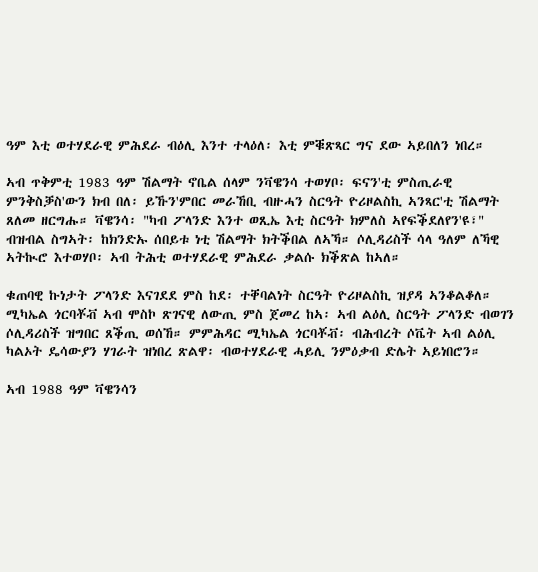ዓም እቲ ወተሃደራዊ ምሕደራ ብዕሊ እንተ ተላዕለ፡ እቲ ምቑጽጻር ግና ደው ኣይበለን ነበረ።

ኣብ ጥቅምቲ 1983 ዓም ሽልማት ኖቤል ሰላም ንቫዌንሳ ተወሃቦ፡ ፍናን'ቲ ምስጢራዊ ምንቅስቓስ'ውን ክብ በለ፡ ይኹን'ምበር መራኸቢ ብዙሓን ስርዓት ዮሪዞልስኪ ኣንጻር'ቲ ሽልማት ጸለመ ዘርግሑ። ቫዌንሳ፡ "ካብ ፖላንድ እንተ ወጺኤ እቲ ስርዓት ክምለስ ኣየፍቕደለየን'ዩ፣" ብዝብል ስግኣት፡ ከክንድኡ ሰበይቱ ነቲ ሽልማት ክትቕበል ለኣኻ። ሶሊዳሪስች ሳላ ዓለም ለኻዊ ኣትኲሮ እተወሃቦ፡ ኣብ ትሕቲ ወተሃደራዊ ምሕደራ ቃልሱ ክቕጽል ከኣለ።

ቁጠባዊ ኩነታት ፖላንድ እናገደደ ምስ ከደ፡ ተቐባልነት ስርዓት ዮሪዞልስኪ ዝያዳ ኣንቆልቆለ። ሚካኤል ጎርባቾቭ ኣብ ሞስኮ ጽገናዊ ለውጢ ምስ ጀመረ ከኣ፡ ኣብ ልዕሊ ስርዓት ፖላንድ ብወገን ሶሊዳሪስች ዝግበር ጸቕጢ ወሰኸ። ምምሕዳር ሚካኤል ጎርባቾቭ፡ ብሕብረት ሶቬት ኣብ ልዕሊ ካልኦት ዴሳውያን ሃገራት ዝነበረ ጽልዋ፡ ብወተሃደራዊ ሓይሊ ንምዕቃብ ድሌት ኣይነበሮን።

ኣብ 1988 ዓም ቫዌንሳን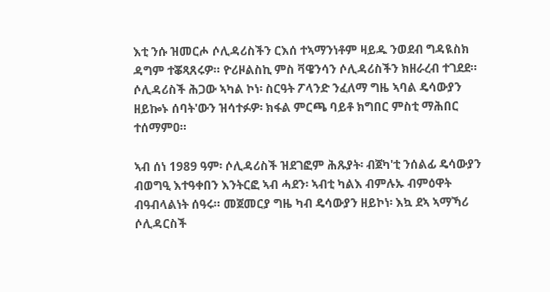እቲ ንሱ ዝመርሖ ሶሊዳሪስችን ርእሰ ተኣማንነቶም ዛይዱ ንወደብ ግዳዪስክ ዳግም ተቖጻጸሩዎ። ዮሪዞልስኪ ምስ ቫዌንሳን ሶሊዳሪስችን ክዘራረብ ተገደደ። ሶሊዳሪስች ሕጋው ኣካል ኮነ፡ ስርዓት ፖላንድ ንፈለማ ግዜ ኣባል ዴሳውያን ዘይኰኑ ሰባት'ውን ዝሳተፉዎ፡ ክፋል ምርጫ ባይቶ ክግበር ምስቲ ማሕበር ተሰማምዐ።

ኣብ ሰነ 1989 ዓም፡ ሶሊዳሪስች ዝደገፎም ሕጹያት፡ ብጀካ'ቲ ንሰልፊ ዴሳውያን ብወግዒ እተዓቀበን እንትርፎ ኣብ ሓደን፡ ኣብቲ ካልእ ብምሉኡ ብምዕዋት ብዓብላልነት ሰዓሩ። መጀመርያ ግዜ ካብ ዴሳውያን ዘይኮነ፡ እኳ ደኣ ኣማኻሪ ሶሊዳርስች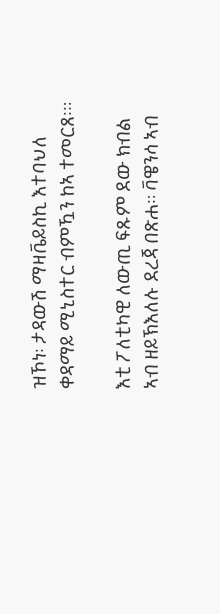ዝኾነ፡ ታዳውሽ ማዛቬይስኪ እተባህለ ቀዳማይ ሚኒስተር ብምዃን ከኣ ተመርጸ፡።

እቲ ፖለቲካዊ ለውጢ ፍጹም ደው ክብል ኣብ ዘይኽእለሉ ደረጃ በጽሐ። ቫዌንሳ ኣብ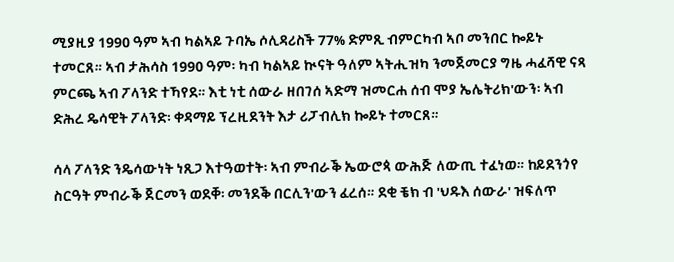ሚያዚያ 1990 ዓም ኣብ ካልኣይ ጉባኤ ሶሊዳሪስች 77% ድምጺ ብምርካብ ኣቦ መንበር ኰይኑ ተመርጸ። ኣብ ታሕሳስ 1990 ዓም፡ ካብ ካልኣይ ኲናት ዓለም ኣትሒዝካ ንመጀመርያ ግዜ ሓፈሻዊ ናጻ ምርጫ ኣብ ፖላንድ ተኻየደ። እቲ ነቲ ሰውራ ዘበገሰ ኣድማ ዝመርሐ ሰብ ሞያ ኤሌትሪክ'ውን፡ ኣብ ድሕረ ዴሳዊት ፖላንድ፡ ቀዳማይ ፕረዚደንት እታ ሪፓብሊክ ኰይኑ ተመርጸ።

ሳላ ፖላንድ ንዴሳውነት ነጺጋ እተዓወተት፡ ኣብ ምብራቕ ኤውሮጳ ውሕጅ ለውጢ ተፈነወ። ከይደንጎየ ስርዓት ምብራቕ ጀርመን ወደቐ፡ መንደቕ በርሊን'ውን ፈረሰ። ደቂ ቼክ ብ 'ህዱእ ሰውራ' ዝፍለጥ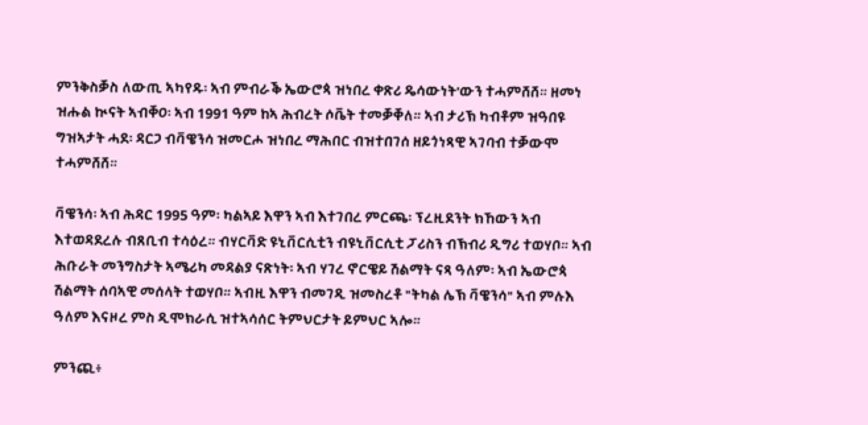ምንቅስቓስ ለውጢ ኣካየዱ፡ ኣብ ምብራቕ ኤውሮጳ ዝነበረ ቀጽሪ ዴሳውነት'ውን ተሓምሸሸ። ዘመነ ዝሑል ኲናት ኣብቐዐ፡ ኣብ 1991 ዓም ከኣ ሕብረት ሶቬት ተመቓቐለ። ኣብ ታሪኽ ካብቶም ዝዓበዩ ግዝኣታት ሓደ፡ ዳርጋ ብቫዌንሳ ዝመርሖ ዝነበረ ማሕበር ብዝተበገሰ ዘይጎነጻዊ ኣገባብ ተቓውሞ ተሓምሸሸ።

ቫዌንሳ፡ ኣብ ሕዳር 1995 ዓም፡ ካልኣይ እዋን ኣብ እተገበረ ምርጫ፡ ፕረዚደንት ክኸውን ኣብ እተወዳደረሉ ብጸቢብ ተሳዕረ። ብሃርቫድ ዩኒቨርሲቲን ብዩኒቨርሲቲ ፓሪስን ብኽብሪ ዲግሪ ተወሃቦ። ኣብ ሕቡራት መንግስታት ኣሜሪካ መዳልያ ናጽነት፡ ኣብ ሃገረ ኖርዌይ ሽልማት ናጻ ዓለም፡ ኣብ ኤውሮጳ ሽልማት ሰባኣዊ መሰላት ተወሃቦ። ኣብዚ እዋን ብመገዲ ዝመስረቶ "ትካል ሌኽ ቫዌንሳ" ኣብ ምሉእ ዓለም እናዞረ ምስ ዲሞክራሲ ዝተኣሳሰር ትምህርታት ይምህር ኣሎ።

ምንጪ፥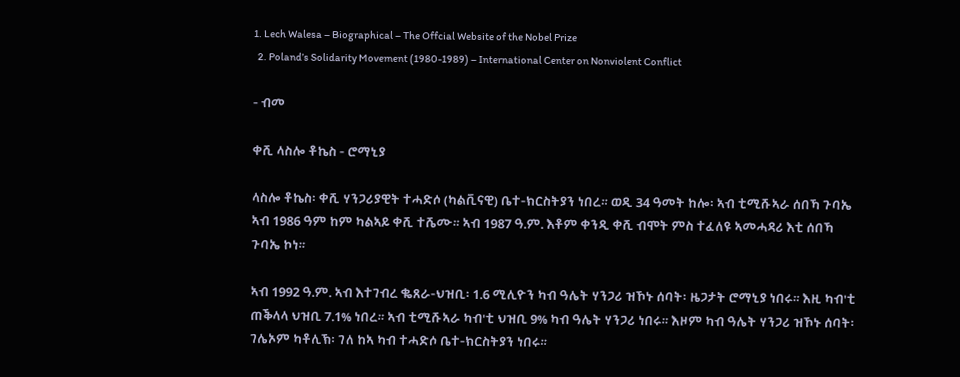1. Lech Walesa – Biographical – The Offcial Website of the Nobel Prize
  2. Poland’s Solidarity Movement (1980-1989) – International Center on Nonviolent Conflict

- ብመ

ቀሺ ላስሎ ቶኬስ - ሮማኒያ

ላስሎ ቶኬስ፡ ቀሺ ሃንጋሪያዊት ተሓድሶ (ካልቪናዊ) ቤተ-ክርስትያን ነበረ። ወዲ 34 ዓመት ከሎ፡ ኣብ ቲሚሹኣራ ሰበኻ ጉባኤ ኣብ 1986 ዓም ከም ካልኣይ ቀሺ ተሼሙ። ኣብ 1987 ዓ.ም. እቶም ቀንዲ ቀሺ ብሞት ምስ ተፈለዩ ኣመሓዳሪ እቲ ሰበኻ ጉባኤ ኮነ።

ኣብ 1992 ዓ.ም. ኣብ እተገብረ ቈጸራ-ህዝቢ፡ 1.6 ሚሊዮን ካብ ዓሌት ሃንጋሪ ዝኾኑ ሰባት፡ ዜጋታት ሮማኒያ ነበሩ። እዚ ካብ'ቲ ጠቕላላ ህዝቢ 7.1% ነበረ። ኣብ ቲሚሹኣራ ካብ'ቲ ህዝቢ 9% ካብ ዓሌት ሃንጋሪ ነበሩ። እዞም ካብ ዓሌት ሃንጋሪ ዝኾኑ ሰባት፡ ገሌኦም ካቶሊኽ፡ ገለ ከኣ ካብ ተሓድሶ ቤተ-ክርስትያን ነበሩ።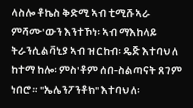ላስሎ ቶኬስ ቅድሚ ኣብ ቲሚሹኣራ ምሻሙ'ውን እንተኾነ፡ ኣብ ማእከላይ ትራንሲልቫኒያ ኣብ ዝርከብ፡ ዴጅ እተባህለ ከተማ ከሎ፡ ምስ'ቶም ሰበ-ስልጣናት ጸገም ነበሮ። "ኤሌንፖንቶክ" እተባህለ፡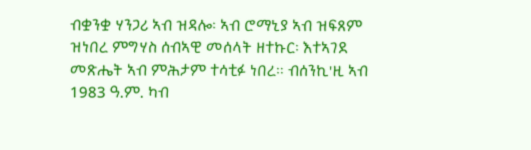ብቋንቋ ሃንጋሪ ኣብ ዝዳሎ፡ ኣብ ሮማኒያ ኣብ ዝፍጸም ዝነበረ ምግሃስ ሰብኣዊ መሰላት ዘተኩር፡ እተኣገደ መጽሔት ኣብ ምሕታም ተሳቲፉ ነበረ። ብሰንኪ'ዚ ኣብ 1983 ዓ.ም. ካብ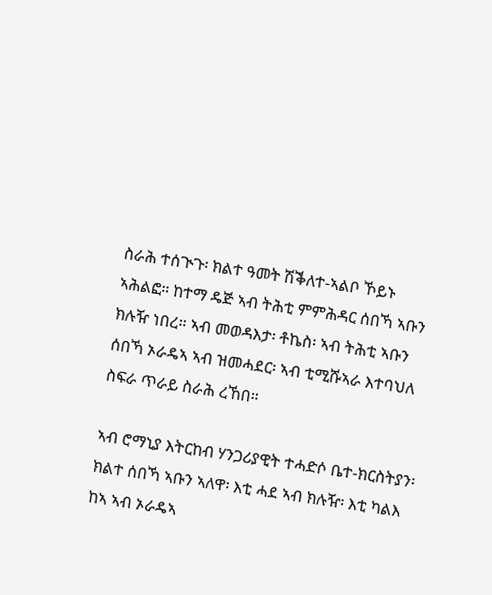ስራሕ ተሰጒጉ፡ ክልተ ዓመት ሽቕለተ-ኣልቦ ኾይኑ ኣሕልፎ። ከተማ ዴጅ ኣብ ትሕቲ ምምሕዳር ሰበኻ ኣቡን ክሉዥ ነበረ። ኣብ መወዳእታ፡ ቶኬስ፡ ኣብ ትሕቲ ኣቡን ሰበኻ ኦራዴኣ ኣብ ዝመሓደር፡ ኣብ ቲሚሹኣራ እተባህለ ስፍራ ጥራይ ስራሕ ረኸበ።

ኣብ ሮማኒያ እትርከብ ሃንጋሪያዊት ተሓድሶ ቤተ-ክርስትያን፡ ክልተ ሰበኻ ኣቡን ኣለዋ፡ እቲ ሓደ ኣብ ክሉዥ፡ እቲ ካልእ ከኣ ኣብ ኦራዴኣ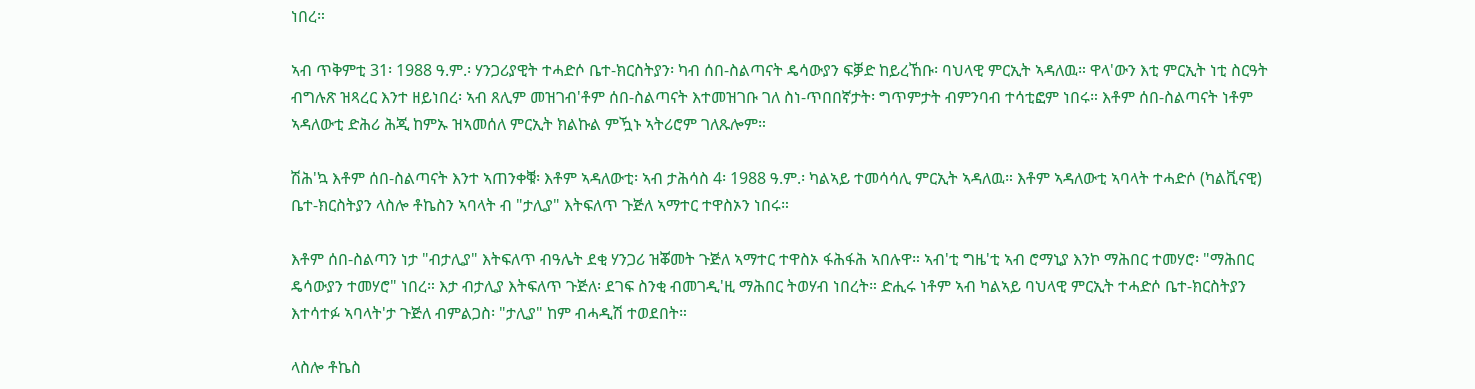ነበረ።

ኣብ ጥቅምቲ 31፡ 1988 ዓ.ም.፡ ሃንጋሪያዊት ተሓድሶ ቤተ-ክርስትያን፡ ካብ ሰበ-ስልጣናት ዴሳውያን ፍቓድ ከይረኸቡ፡ ባህላዊ ምርኢት ኣዳለዉ። ዋላ'ውን እቲ ምርኢት ነቲ ስርዓት ብግሉጽ ዝጻረር እንተ ዘይነበረ፡ ኣብ ጸሊም መዝገብ'ቶም ሰበ-ስልጣናት እተመዝገቡ ገለ ስነ-ጥበበኛታት፡ ግጥምታት ብምንባብ ተሳቲፎም ነበሩ። እቶም ሰበ-ስልጣናት ነቶም ኣዳለውቲ ድሕሪ ሕጂ ከምኡ ዝኣመሰለ ምርኢት ክልኩል ምዃኑ ኣትሪሮም ገለጹሎም።

ሽሕ'ኳ እቶም ሰበ-ስልጣናት እንተ ኣጠንቀቑ፡ እቶም ኣዳለውቲ፡ ኣብ ታሕሳስ 4፡ 1988 ዓ.ም.፡ ካልኣይ ተመሳሳሊ ምርኢት ኣዳለዉ። እቶም ኣዳለውቲ ኣባላት ተሓድሶ (ካልቪናዊ) ቤተ-ክርስትያን ላስሎ ቶኬስን ኣባላት ብ "ታሊያ" እትፍለጥ ጉጅለ ኣማተር ተዋስኦን ነበሩ።

እቶም ሰበ-ስልጣን ነታ "ብታሊያ" እትፍለጥ ብዓሌት ደቂ ሃንጋሪ ዝቖመት ጉጅለ ኣማተር ተዋስኦ ፋሕፋሕ ኣበሉዋ። ኣብ'ቲ ግዜ'ቲ ኣብ ሮማኒያ እንኮ ማሕበር ተመሃሮ፡ "ማሕበር ዴሳውያን ተመሃሮ" ነበረ። እታ ብታሊያ እትፍለጥ ጉጅለ፡ ደገፍ ስንቂ ብመገዲ'ዚ ማሕበር ትወሃብ ነበረት። ድሒሩ ነቶም ኣብ ካልኣይ ባህላዊ ምርኢት ተሓድሶ ቤተ-ክርስትያን እተሳተፉ ኣባላት'ታ ጉጅለ ብምልጋስ፡ "ታሊያ" ከም ብሓዲሽ ተወደበት።

ላስሎ ቶኬስ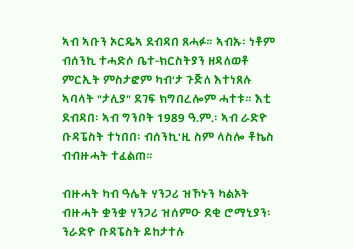ኣብ ኣቡን ኦርዴኣ ደብዳበ ጸሓፉ። ኣብኡ፡ ነቶም ብሰንኪ ተሓድሶ ቤተ-ክርስትያን ዘዳለወቶ ምርኢት ምስታፎም ካብ'ታ ጉጅለ እተነጸሉ ኣባላት "ታሊያ" ደገፍ ክግበረሎም ሓተቱ። እቲ ደብዳበ፡ ኣብ ግንቦት 1989 ዓ.ም.፡ ኣብ ራድዮ ቡዳፔስት ተነበበ፡ ብሰንኪ'ዚ ስም ላስሎ ቶኬስ ብብዙሓት ተፈልጠ።

ብዙሓት ካብ ዓሌት ሃንጋሪ ዝኾኑን ካልኦት ብዙሓት ቋንቋ ሃንጋሪ ዝሰምዑ ደቂ ሮማኒያን፡ ንራድዮ ቡዳፔስት ይከታተሉ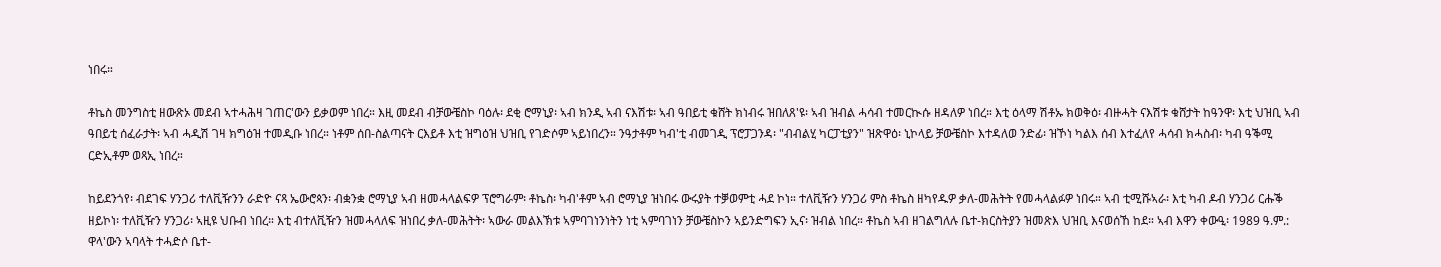ነበሩ።

ቶኬስ መንግስቲ ዘውጽኦ መደብ ኣተሓሕዛ ገጠር'ውን ይቃወም ነበረ። እዚ መደብ ብቻውቼስኮ ባዕሉ፡ ደቂ ሮማኒያ፡ ኣብ ክንዲ ኣብ ናእሽቱ፡ ኣብ ዓበይቲ ቁሸት ክነብሩ ዝበለጸ'ዩ፡ ኣብ ዝብል ሓሳብ ተመርኲሱ ዘዳለዎ ነበረ። እቲ ዕላማ ሽቶኡ ክወቅዕ፡ ብዙሓት ናእሽቱ ቁሸታት ከዓንዋ፡ እቲ ህዝቢ ኣብ ዓበይቲ ሰፈራታት፡ ኣብ ሓዲሽ ገዛ ክግዕዝ ተመዲቡ ነበረ። ነቶም ሰበ-ስልጣናት ርእይቶ እቲ ዝግዕዝ ህዝቢ የገድሶም ኣይነበረን። ንዓታቶም ካብ'ቲ ብመገዲ ፕሮፓጋንዳ፡ "ብብልሂ ካርፓቲያን" ዝጽዋዕ፡ ኒኮላይ ቻውቼስኮ እተዳለወ ንድፊ፡ ዝኾነ ካልእ ሰብ እተፈለየ ሓሳብ ክሓስብ፡ ካብ ዓቕሚ ርድኢቶም ወጻኢ ነበረ።

ከይደንጎየ፡ ብደገፍ ሃንጋሪ ተለቪዥንን ራድዮ ናጻ ኤውሮጳን፡ ብቋንቋ ሮማኒያ ኣብ ዘመሓላልፍዎ ፕሮግራም፡ ቶኬስ፡ ካብ'ቶም ኣብ ሮማኒያ ዝነበሩ ውሩያት ተቓወምቲ ሓደ ኮነ። ተለቪዥን ሃንጋሪ ምስ ቶኬስ ዘካየዱዎ ቃለ-መሕትት የመሓላልፉዎ ነበሩ። ኣብ ቲሚሹኣራ፡ እቲ ካብ ዶብ ሃንጋሪ ርሑቕ ዘይኮነ፡ ተለቪዥን ሃንጋሪ፡ ኣዚዩ ህቡብ ነበረ። እቲ ብተለቪዥን ዝመሓላለፍ ዝነበረ ቃለ-መሕትት፡ ኣውራ መልእኽቱ ኣምባገነንነትን ነቲ ኣምባገነን ቻውቼስኮን ኣይንድግፍን ኢና፡ ዝብል ነበረ። ቶኬስ ኣብ ዘገልግለሉ ቤተ-ክርስትያን ዝመጽእ ህዝቢ እናወሰኸ ከደ። ኣብ እዋን ቀውዒ፡ 1989 ዓ.ም.: ዋላ'ውን ኣባላት ተሓድሶ ቤተ-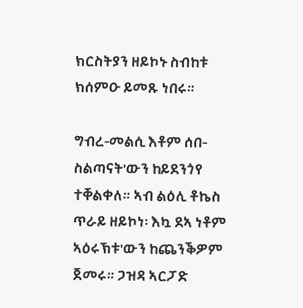ክርስትያን ዘይኮኑ ስብከቱ ክሰምዑ ይመጹ ነበሩ።

ግብረ-መልሲ እቶም ሰበ-ስልጣናት'ውን ከይደንጎየ ተቐልቀለ። ኣብ ልዕሊ ቶኬስ ጥራይ ዘይኮነ፡ እኳ ደኣ ነቶም ኣዕሩኽቱ'ውን ከጨንቕዎም ጀመሩ። ጋዝዳ ኣርፓድ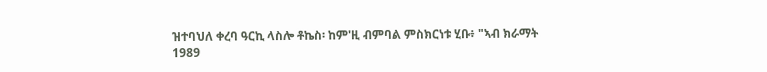ዝተባህለ ቀረባ ዓርኪ ላስሎ ቶኬስ፡ ከም'ዚ ብምባል ምስክርነቱ ሂቡ፥ "ኣብ ክራማት 1989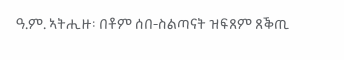ዓ.ም. ኣትሒዙ፡ በቶም ሰበ-ስልጣናት ዝፍጸም ጸቕጢ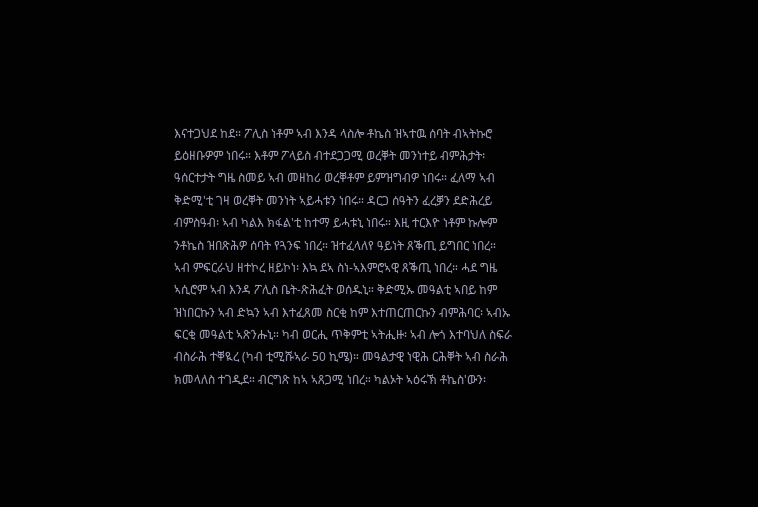እናተጋህደ ከደ። ፖሊስ ነቶም ኣብ እንዳ ላስሎ ቶኬስ ዝኣተዉ ሰባት ብኣትኩሮ ይዕዘቡዎም ነበሩ። እቶም ፖላይስ ብተደጋጋሚ ወረቐት መንነተይ ብምሕታት፡ ዓሰርተታት ግዜ ስመይ ኣብ መዘከሪ ወረቐቶም ይምዝግብዎ ነበሩ። ፈለማ ኣብ ቅድሚ'ቲ ገዛ ወረቐት መንነት ኣይሓቱን ነበሩ። ዳርጋ ሰዓትን ፈረቓን ደድሕረይ ብምስዓብ፡ ኣብ ካልእ ክፋል'ቲ ከተማ ይሓቱኒ ነበሩ። እዚ ተርእዮ ነቶም ኩሎም ንቶኬስ ዝበጽሕዎ ሰባት የጓንፍ ነበረ። ዝተፈላለየ ዓይነት ጸቕጢ ይግበር ነበረ። ኣብ ምፍርራህ ዘተኮረ ዘይኮነ፡ እኳ ደኣ ስነ-ኣእምሮኣዊ ጸቕጢ ነበረ። ሓደ ግዜ ኣሲሮም ኣብ እንዳ ፖሊስ ቤት-ጽሕፈት ወሰዱኒ። ቅድሚኡ መዓልቲ ኣበይ ከም ዝነበርኩን ኣብ ድኳን ኣብ እተፈጸመ ስርቂ ከም እተጠርጠርኩን ብምሕባር፡ ኣብኡ ፍርቂ መዓልቲ ኣጽንሑኒ። ካብ ወርሒ ጥቅምቲ ኣትሒዙ፡ ኣብ ሎጎ እተባህለ ስፍራ ብስራሕ ተቐዪረ (ካብ ቲሚሹኣራ 50 ኪሜ)። መዓልታዊ ነዊሕ ርሕቐት ኣብ ስራሕ ክመላለስ ተገዲደ። ብርግጽ ከኣ ኣጸጋሚ ነበረ። ካልኦት ኣዕሩኽ ቶኬስ'ውን፡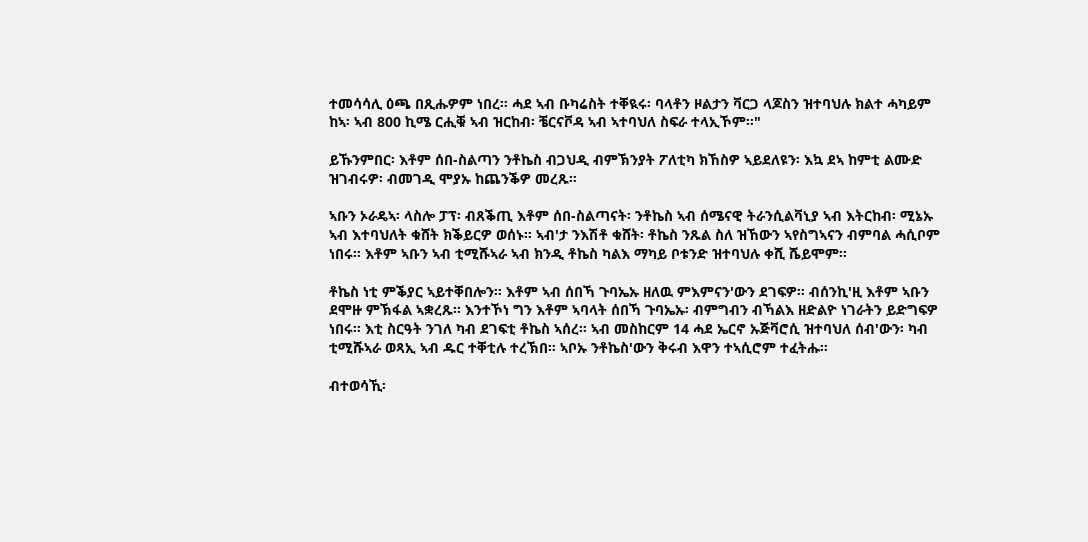ተመሳሳሊ ዕጫ በጺሑዎም ነበረ። ሓደ ኣብ ቡካሬስት ተቐዪሩ፡ ባላቶን ዞልታን ቫርጋ ላጆስን ዝተባህሉ ክልተ ሓካይም ከኣ፡ ኣብ 800 ኪሜ ርሒቑ ኣብ ዝርከብ፡ ቼርናቮዳ ኣብ ኣተባህለ ስፍራ ተላኢኾም።"

ይኹንምበር፡ እቶም ሰበ-ስልጣን ንቶኬስ ብጋህዲ ብምኽንያት ፖለቲካ ክኸስዎ ኣይደለዩን፡ እኳ ደኣ ከምቲ ልሙድ ዝገብሩዎ፡ ብመገዲ ሞያኡ ከጨንቕዎ መረጹ።

ኣቡን ኦራዴኣ፡ ላስሎ ፓፕ፡ ብጸቕጢ እቶም ሰበ-ስልጣናት፡ ንቶኬስ ኣብ ሰሜናዊ ትራንሲልቫኒያ ኣብ እትርከብ፡ ሚኔኡ ኣብ እተባህለት ቁሸት ክቕይርዎ ወሰኑ። ኣብ'ታ ንእሽቶ ቁሸት፡ ቶኬስ ንጹል ስለ ዝኸውን ኣየስግኣናን ብምባል ሓሲቦም ነበሩ። እቶም ኣቡን ኣብ ቲሚሹኣራ ኣብ ክንዲ ቶኬስ ካልእ ማካይ ቦቱንድ ዝተባህሉ ቀሺ ሼይሞም።

ቶኬስ ነቲ ምቕያር ኣይተቐበሎን። እቶም ኣብ ሰበኻ ጉባኤኡ ዘለዉ ምእምናን'ውን ደገፍዎ። ብሰንኪ'ዚ እቶም ኣቡን ደሞዙ ምኽፋል ኣቋረጹ። እንተኾነ ግን እቶም ኣባላት ሰበኻ ጉባኤኡ፡ ብምግብን ብኻልእ ዘድልዮ ነገራትን ይድግፍዎ ነበሩ። እቲ ስርዓት ንገለ ካብ ደገፍቲ ቶኬስ ኣሰረ። ኣብ መስከርም 14 ሓደ ኤርኖ ኡጅቫሮሲ ዝተባህለ ሰብ'ውን፡ ካብ ቲሚሹኣራ ወጻኢ ኣብ ዱር ተቐቲሉ ተረኽበ። ኣቦኡ ንቶኬስ'ውን ቅሩብ እዋን ተኣሲሮም ተፈትሑ።

ብተወሳኺ፡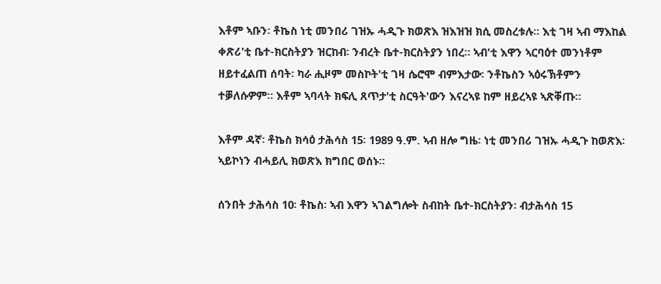እቶም ኣቡን፡ ቶኬስ ነቲ መንበሪ ገዝኡ ሓዲጉ ክወጽእ ዝእዝዝ ክሲ መስረቱሉ። እቲ ገዛ ኣብ ማእከል ቀጽሪ'ቲ ቤተ-ክርስትያን ዝርከብ፡ ንብረት ቤተ-ክርስትያን ነበረ። ኣብ'ቲ እዋን ኣርባዕተ መንነቶም ዘይተፈልጠ ሰባት፡ ካራ ሒዞም መስኮት'ቲ ገዛ ሴሮሞ ብምእታው፡ ንቶኬስን ኣዕሩኽቶምን ተቓለሱዎም። እቶም ኣባላት ክፍሊ ጸጥታ'ቲ ስርዓት'ውን እናረኣዩ ከም ዘይረኣዩ ኣጽቐጡ።

እቶም ዳኛ፡ ቶኬስ ክሳዕ ታሕሳስ 15፡ 1989 ዓ.ም. ኣብ ዘሎ ግዜ፡ ነቲ መንበሪ ገዝኡ ሓዲጉ ከወጽእ፡ ኣይኮነን ብሓይሊ ክወጽእ ክግበር ወሰኑ።

ሰንበት ታሕሳስ 10፡ ቶኬስ፡ ኣብ እዋን ኣገልግሎት ስብከት ቤተ-ክርስትያን፡ ብታሕሳስ 15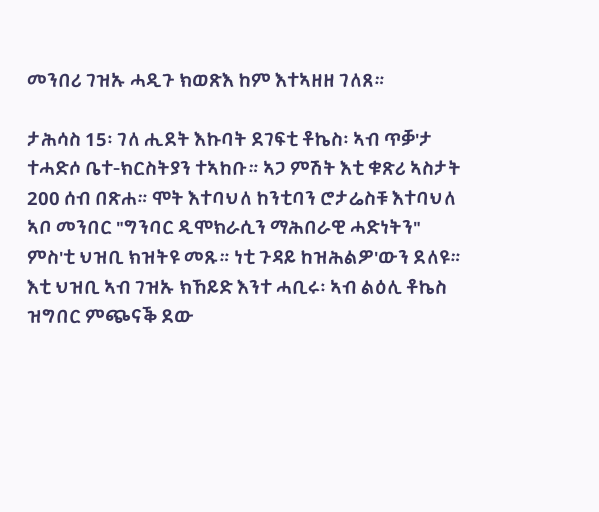መንበሪ ገዝኡ ሓዲጉ ክወጽእ ከም እተኣዘዘ ገለጸ።

ታሕሳስ 15፡ ገለ ሒደት እኩባት ደገፍቲ ቶኬስ፡ ኣብ ጥቓ'ታ ተሓድሶ ቤተ-ክርስትያን ተኣከቡ። ኣጋ ምሽት እቲ ቁጽሪ ኣስታት 200 ሰብ በጽሐ። ሞት እተባህለ ከንቲባን ሮታሬስቹ እተባህለ ኣቦ መንበር "ግንባር ዲሞክራሲን ማሕበራዊ ሓድነትን" ምስ'ቲ ህዝቢ ክዝትዩ መጹ። ነቲ ጉዳይ ከዝሕልዎ'ውን ደለዩ። እቲ ህዝቢ ኣብ ገዝኡ ክኸይድ እንተ ሓቢሩ፡ ኣብ ልዕሊ ቶኬስ ዝግበር ምጭናቕ ደው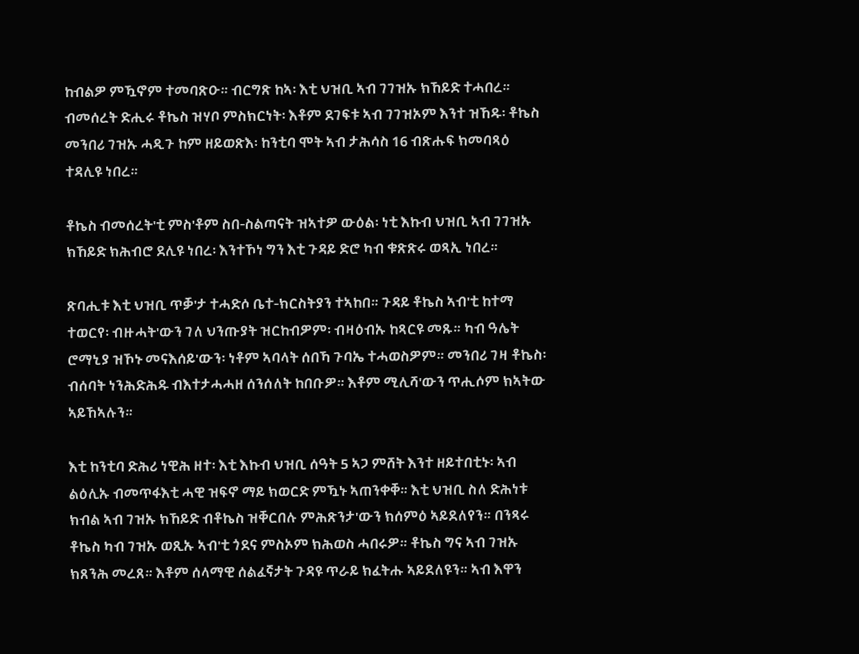ከብልዎ ምዃኖም ተመባጽዑ። ብርግጽ ከኣ፡ እቲ ህዝቢ ኣብ ገገዝኡ ክኸይድ ተሓበረ። ብመሰረት ድሒሩ ቶኬስ ዝሃቦ ምስክርነት፡ እቶም ደገፍቱ ኣብ ገገዝኦም እንተ ዝኸዱ፡ ቶኬስ መንበሪ ገዝኡ ሓዲጉ ከም ዘይወጽእ፡ ከንቲባ ሞት ኣብ ታሕሳስ 16 ብጽሑፍ ክመባጻዕ ተዳሊዩ ነበረ።

ቶኬስ ብመሰረት'ቲ ምስ'ቶም ስበ-ስልጣናት ዝኣተዎ ውዕል፡ ነቲ እኩብ ህዝቢ ኣብ ገገዝኡ ክኸይድ ክሕብሮ ደሊዩ ነበረ፡ እንተኾነ ግን እቲ ጉዳይ ድሮ ካብ ቁጽጽሩ ወጻኢ ነበረ።

ጽባሒቱ እቲ ህዝቢ ጥቓ'ታ ተሓድሶ ቤተ-ክርስትያን ተኣከበ። ጉዳይ ቶኬስ ኣብ'ቲ ከተማ ተወርየ፡ ብዙሓት'ውን ገለ ህንጡያት ዝርከብዎም፡ ብዛዕብኡ ከጻርዩ መጹ። ካብ ዓሌት ሮማኒያ ዝኾኑ መናእሰይ'ውን፡ ነቶም ኣባላት ሰበኻ ጉባኤ ተሓወስዎም። መንበሪ ገዛ ቶኬስ፡ ብሰባት ነንሕድሕዱ ብእተታሓሓዘ ሰንሰለት ከበቡዎ። እቶም ሚሊሻ'ውን ጥሒሶም ክኣትው ኣይኸኣሉን።

እቲ ከንቲባ ድሕሪ ነዊሕ ዘተ፡ እቲ እኩብ ህዝቢ ሰዓት 5 ኣጋ ምሸት እንተ ዘይተበቲኑ፡ ኣብ ልዕሊኡ ብመጥፋእቲ ሓዊ ዝፍኖ ማይ ክወርድ ምዃኑ ኣጠንቀቐ። እቲ ህዝቢ ስለ ድሕነቱ ክብል ኣብ ገዝኡ ክኸይድ ብቶኬስ ዝቐርበሉ ምሕጽንታ'ውን ክሰምዕ ኣይደለየን። በንጻሩ ቶኬስ ካብ ገዝኡ ወጺኡ ኣብ'ቲ ጎደና ምስኦም ክሕወስ ሓበሩዎ። ቶኬስ ግና ኣብ ገዝኡ ክጸንሕ መረጸ። እቶም ሰላማዊ ሰልፈኛታት ጉዳዩ ጥራይ ክፈትሑ ኣይደለዩን። ኣብ እዋን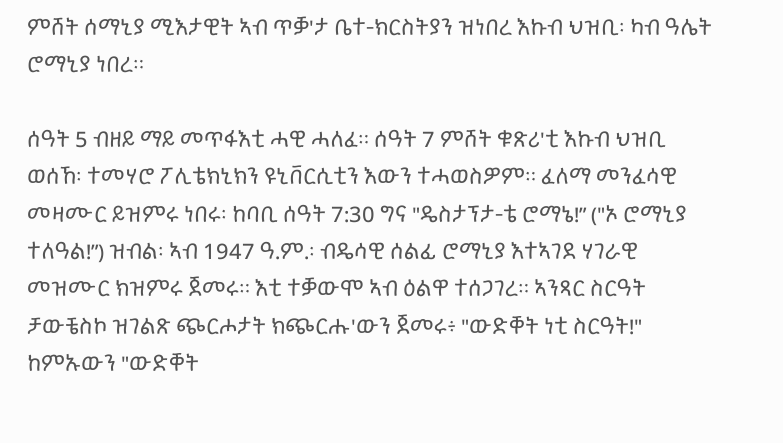ምሸት ሰማኒያ ሚእታዊት ኣብ ጥቓ'ታ ቤተ-ክርስትያን ዝነበረ እኩብ ህዝቢ፡ ካብ ዓሌት ሮማኒያ ነበረ።

ሰዓት 5 ብዘይ ማይ መጥፋእቲ ሓዊ ሓለፈ። ሰዓት 7 ምሸት ቁጽሪ'ቲ እኩብ ህዝቢ ወሰኸ፡ ተመሃሮ ፖሊቴክኒክን ዩኒቨርሲቲን እውን ተሓወስዎም። ፈለማ መንፈሳዊ መዛሙር ይዝምሩ ነበሩ፡ ከባቢ ሰዓት 7:30 ግና "ዴስታፕታ-ቴ ሮማኔ!” ("ኦ ሮማኒያ ተለዓል!”) ዝብል፡ ኣብ 1947 ዓ.ም.፡ ብዴሳዊ ሰልፊ ሮማኒያ እተኣገደ ሃገራዊ መዝሙር ክዝምሩ ጀመሩ። እቲ ተቓውሞ ኣብ ዕልዋ ተሰጋገረ። ኣንጻር ስርዓት ቻውቼስኮ ዝገልጽ ጭርሖታት ክጭርሑ'ውን ጀመሩ፥ "ውድቐት ነቲ ስርዓት!" ከምኡውን "ውድቐት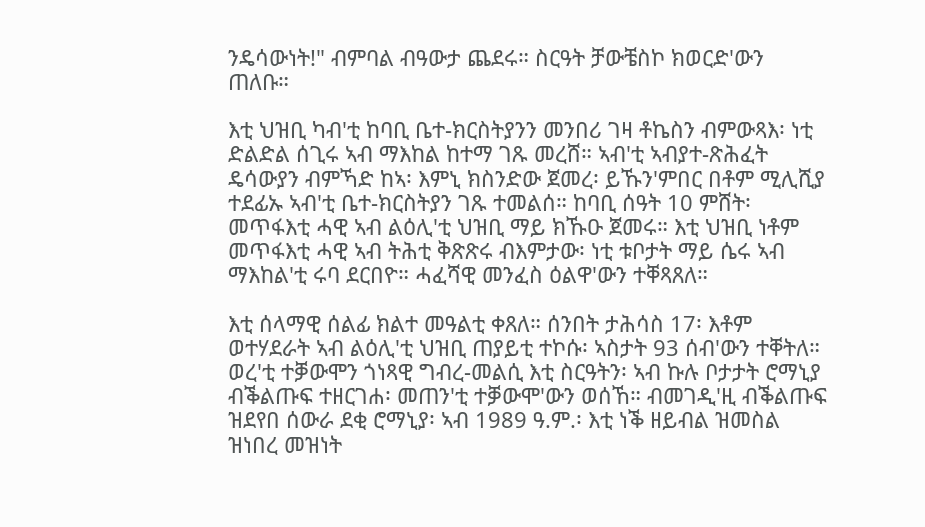ንዴሳውነት!" ብምባል ብዓውታ ጨደሩ። ስርዓት ቻውቼስኮ ክወርድ'ውን ጠለቡ።

እቲ ህዝቢ ካብ'ቲ ከባቢ ቤተ-ክርስትያንን መንበሪ ገዛ ቶኬስን ብምውጻእ፡ ነቲ ድልድል ሰጊሩ ኣብ ማእከል ከተማ ገጹ መረሸ። ኣብ'ቲ ኣብያተ-ጽሕፈት ዴሳውያን ብምኻድ ከኣ፡ እምኒ ክስንድው ጀመረ፡ ይኹን'ምበር በቶም ሚሊሺያ ተደፊኡ ኣብ'ቲ ቤተ-ክርስትያን ገጹ ተመልሰ። ከባቢ ሰዓት 10 ምሸት፡ መጥፋእቲ ሓዊ ኣብ ልዕሊ'ቲ ህዝቢ ማይ ክኹዑ ጀመሩ። እቲ ህዝቢ ነቶም መጥፋእቲ ሓዊ ኣብ ትሕቲ ቅጽጽሩ ብእምታው፡ ነቲ ቱቦታት ማይ ሴሩ ኣብ ማእከል'ቲ ሩባ ደርበዮ። ሓፈሻዊ መንፈስ ዕልዋ'ውን ተቐጻጸለ።

እቲ ሰላማዊ ሰልፊ ክልተ መዓልቲ ቀጸለ። ሰንበት ታሕሳስ 17፡ እቶም ወተሃደራት ኣብ ልዕሊ'ቲ ህዝቢ ጠያይቲ ተኮሱ፡ ኣስታት 93 ሰብ'ውን ተቐትለ። ወረ'ቲ ተቓውሞን ጎነጻዊ ግብረ-መልሲ እቲ ስርዓትን፡ ኣብ ኩሉ ቦታታት ሮማኒያ ብቕልጡፍ ተዘርገሐ፡ መጠን'ቲ ተቓውሞ'ውን ወሰኸ። ብመገዲ'ዚ ብቕልጡፍ ዝደየበ ሰውራ ደቂ ሮማኒያ፡ ኣብ 1989 ዓ.ም.፡ እቲ ነቕ ዘይብል ዝመስል ዝነበረ መዝነት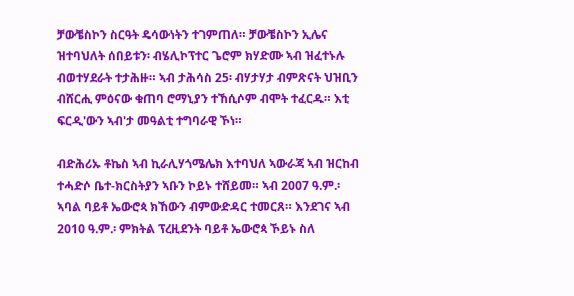ቻውቼስኮን ስርዓት ዴሳውነትን ተገምጠለ። ቻውቼስኮን ኢሌና ዝተባህለት ሰበይቱን፡ ብሄሊኮፕተር ጌሮም ክሃድሙ ኣብ ዝፈተኑሉ ብወተሃደራት ተታሕዙ። ኣብ ታሕሳስ 25፡ ብሃታሃታ ብምጽናት ህዝቢን ብሸርሒ ምዕናው ቁጠባ ሮማኒያን ተኸሲሶም ብሞት ተፈርዱ። እቲ ፍርዲ'ውን ኣብ'ታ መዓልቲ ተግባራዊ ኾነ።

ብድሕሪኡ ቶኬስ ኣብ ኪራሊሃጎሜሌክ እተባህለ ኣውራጃ ኣብ ዝርከብ ተሓድሶ ቤተ-ክርስትያን ኣቡን ኮይኑ ተሸይመ። ኣብ 2007 ዓ.ም.፡ ኣባል ባይቶ ኤውሮጳ ክኸውን ብምውድዳር ተመርጸ። እንደገና ኣብ 2010 ዓ.ም.፡ ምክትል ፕረዚደንት ባይቶ ኤውሮጳ ኾይኑ ስለ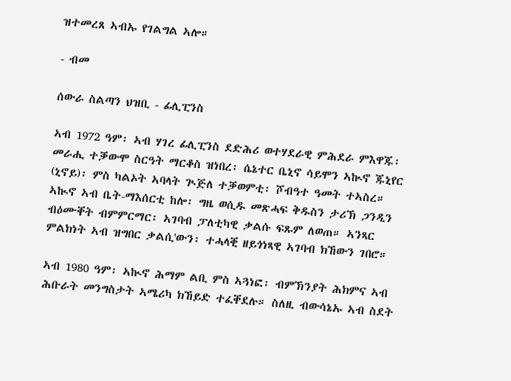ዝተመረጸ ኣብኡ የገልግል ኣሎ።

- ብመ

ሰውራ ስልጣን ህዝቢ - ፊሊፒንስ

ኣብ 1972 ዓም፡ ኣብ ሃገረ ፊሊፒንስ ደድሕሪ ወተሃደራዊ ምሕደራ ምእዋጁ፡ መራሒ ተቓውሞ ስርዓት ማርቆስ ዝነበረ፡ ሴኔተር ቤኒኖ ሳይሞን ኣኲኖ ጁኒየር (ኒኖይ)፡ ምስ ካልኦት ኣባላት ጒጅለ ተቓወምቲ፡ ሾብዓተ ዓመት ተኣስረ። ኣኲኖ ኣብ ቤት-ማእሰርቲ ከሎ፡ ግዜ ወሲዱ መጽሓፍ ቅዱስን ታሪኽ ጋንዲን ብዕሙቐት ብምምርማር፡ ኣገባብ ፓለቲካዊ ቃልሱ ፍጹም ለወጠ። ኣንጻር ምልክነት ኣብ ዝግበር ቃልሲ'ውን፡ ተሓላቒ ዘይጎነጻዊ ኣገባብ ክኸውን ገበሮ።

ኣብ 1980 ዓም፡ ኣኲኖ ሕማም ልቢ ምስ ኣጓነፎ፡ ብምኽንያት ሕክምና ኣብ ሕቡራት መንግስታት ኣሜሪካ ክኸይድ ተፈቐደሉ። ስለዚ ብውሳኔኡ ኣብ ስደት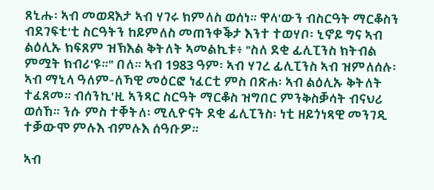ጸኒሑ፡ ኣብ መወዳእታ ኣብ ሃገሩ ክምለስ ወሰነ። ዋላ'ውን ብስርዓት ማርቆስን ብደገፍቲ'ቲ ስርዓትን ከይምለስ መጠንቀቕታ እንተ ተወሃቦ፡ ኒኖይ ግና ኣብ ልዕሊኡ ክፍጸም ዝኽእል ቅትለት ኣመልኪቱ፥ "ስለ ደቂ ፊሊፒንስ ክትብል ምሟት ክብሪ'ዩ።" በለ። ኣብ 1983 ዓም፡ ኣብ ሃገረ ፊሊፒንስ ኣብ ዝምለሰሉ፡ ኣብ ማኒላ ዓለም-ለኻዊ መዕርፎ ነፈርቲ ምስ በጽሐ፡ ኣብ ልዕሊኡ ቅትለት ተፈጸመ። ብሰንኪ'ዚ ኣንጻር ስርዓት ማርቆስ ዝግበር ምንቅስቓሳት ብናህሪ ወሰኸ። ንሱ ምስ ተቐትለ፡ ሚሊዮናት ደቂ ፊሊፒንስ፡ ነቲ ዘይጎነጻዊ መንገዲ ተቓውሞ ምሉእ ብምሉእ ሰዓቡዎ።

ኣብ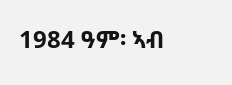1984 ዓም፡ ኣብ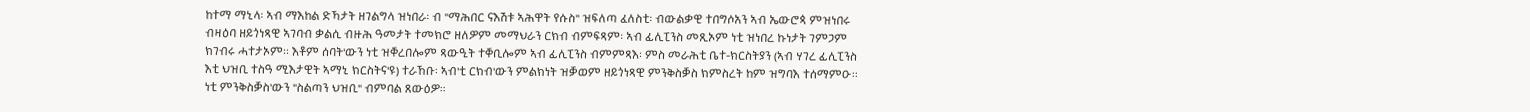ከተማ ማኒላ፡ ኣብ ማእከል ድኻታት ዘገልግላ ዝነበራ፡ ብ "ማሕበር ናእሽቱ ኣሕዋት የሱስ" ዝፍለጣ ፈለስቲ፡ ብውልቃዊ ተበግሶአን ኣብ ኤውሮጳ ምዝነበሩ ብዛዕባ ዘይጎነጻዊ ኣገባብ ቃልሲ ብዙሕ ዓመታት ተመክሮ ዘለዎም መማህራን ርክብ ብምፍጻም፡ ኣብ ፊሊፒንስ መጺኦም ነቲ ዝነበረ ኩነታት ገምጋም ክገብሩ ሓተታኦም። እቶም ሰባት'ውን ነቲ ዝቐረበሎም ጻውዒት ተቐቢሎም ኣብ ፊሊፒንስ ብምምጻእ፡ ምስ መራሕቲ ቤተ-ክርስትያን (ኣብ ሃገረ ፊሊፒንስ እቲ ህዝቢ ተስዓ ሚእታዊት ኣማኒ ክርስትና'ዩ) ተራኸቡ፡ ኣብ'ቲ ርክብ'ውን ምልክነት ዝቓወም ዘይጎነጻዊ ምንቅስቓስ ክምስረት ከም ዝግባእ ተሰማምዑ። ነቲ ምንቅስቓስ'ውን "ስልጣን ህዝቢ" ብምባል ጸውዕዎ።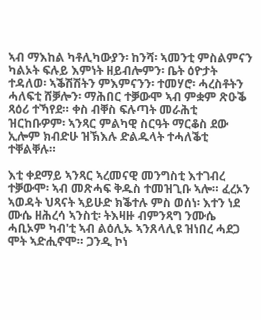ኣብ ማእከል ካቶሊካውያን፡ ከንሻ፡ ኣመንቲ ምስልምናን ካልኦት ፍሉይ እምነት ዘይብሎምን፡ ቤት ዕዮታት ተዳለወ፡ ኣቕሽሽትን ምእምናንን፡ ተመሃሮ፡ ሓረስቶትን ሓለፍቲ ሸቓሎን፡ ማሕበር ተቓውሞ ኣብ ምቋም ጽዑቕ ጻዕሪ ተኻየደ። ቀስ ብቐስ ፍሉጣት መራሕቲ ዝርከቡዎም፡ ኣንጻር ምልካዊ ስርዓት ማርቆስ ደው ኢሎም ክብድሁ ዝኽእሉ ድልዱላት ተሓለቕቲ ተቐልቐሉ።

እቲ ቀደማይ ኣንጻር ኣረመናዊ መንግስቲ እተገብረ ተቓውሞ፡ ኣብ መጽሓፍ ቅዱስ ተመዝጊቡ ኣሎ። ፈረኦን ኣወዳት ህጻናት ኣይሁድ ክቕተሉ ምስ ወሰነ፡ እተን ነደ ሙሴ ዘሕረሳ ኣንስቲ፡ ትእዛዙ ብምንጻግ ንሙሴ ሓቢኦም ካብ'ቲ ኣብ ልዕሊኡ ኣንጸላሊዩ ዝነበረ ሓደጋ ሞት ኣድሒኖሞ። ጋንዲ ኮነ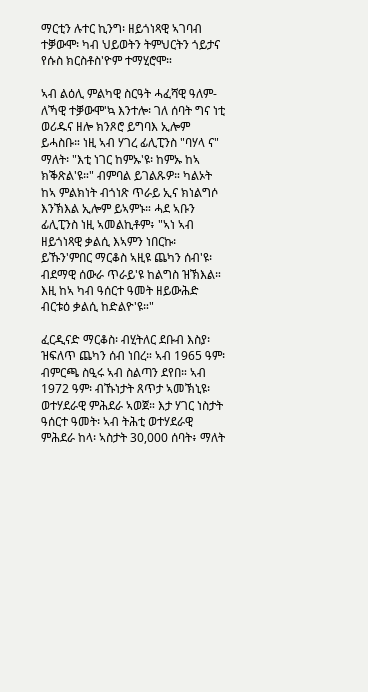ማርቲን ሉተር ኪንግ፡ ዘይጎነጻዊ ኣገባብ ተቓውሞ፡ ካብ ህይወትን ትምህርትን ጎይታና የሱስ ክርስቶስ'ዮም ተማሂሮሞ።

ኣብ ልዕሊ ምልካዊ ስርዓት ሓፈሻዊ ዓለም-ለኻዊ ተቓውሞ'ኳ እንተሎ፡ ገለ ሰባት ግና ነቲ ወሪዱና ዘሎ ክንጾሮ ይግባእ ኢሎም ይሓስቡ። ነዚ ኣብ ሃገረ ፊሊፒንስ "ባሃላ ና" ማለት፡ "እቲ ነገር ከምኡ'ዩ፡ ከምኡ ከኣ ክቕጽል'ዩ።" ብምባል ይገልጹዎ። ካልኦት ከኣ ምልክነት ብጎነጽ ጥራይ ኢና ክነልግሶ እንኽእል ኢሎም ይኣምኑ። ሓደ ኣቡን ፊሊፒንስ ነዚ ኣመልኪቶም፥ "ኣነ ኣብ ዘይጎነጻዊ ቃልሲ እኣምን ነበርኩ፡ ይኹን'ምበር ማርቆስ ኣዚዩ ጨካን ሰብ'ዩ፡ ብደማዊ ሰውራ ጥራይ'ዩ ከልግስ ዝኽእል። እዚ ከኣ ካብ ዓሰርተ ዓመት ዘይውሕድ ብርቱዕ ቃልሲ ከድልዮ'ዩ።"

ፈርዲናድ ማርቆስ፡ ብሂትለር ደቡብ እስያ፡ ዝፍለጥ ጨካን ሰብ ነበረ። ኣብ 1965 ዓም፡ ብምርጫ ስዒሩ ኣብ ስልጣን ደየበ። ኣብ 1972 ዓም፡ ብኹነታት ጸጥታ ኣመኽኒዩ፡ ወተሃደራዊ ምሕደራ ኣወጀ። እታ ሃገር ነስታት ዓሰርተ ዓመት፡ ኣብ ትሕቲ ወተሃደራዊ ምሕደራ ከላ፡ ኣስታት 30,000 ሰባት፥ ማለት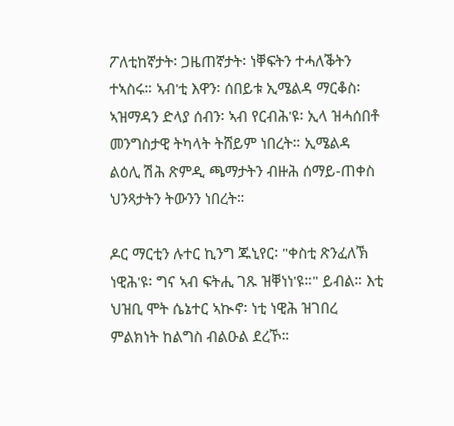ፖለቲከኛታት፡ ጋዜጠኛታት፡ ነቐፍትን ተሓለቕትን ተኣስሩ። ኣብ'ቲ እዋን፡ ሰበይቱ ኢሜልዳ ማርቆስ፡ ኣዝማዳን ድላያ ሰብን፡ ኣብ የርብሕ'ዩ፡ ኢላ ዝሓሰበቶ መንግስታዊ ትካላት ትሸይም ነበረት። ኢሜልዳ ልዕሊ ሽሕ ጽምዲ ጫማታትን ብዙሕ ሰማይ-ጠቀስ ህንጻታትን ትውንን ነበረት።

ዶር ማርቲን ሉተር ኪንግ ጁኒየር፡ "ቀስቲ ጽንፈለኽ ነዊሕ'ዩ፡ ግና ኣብ ፍትሒ ገጹ ዝቐነነ'ዩ።" ይብል። እቲ ህዝቢ ሞት ሴኔተር ኣኲኖ፡ ነቲ ነዊሕ ዝገበረ ምልክነት ከልግስ ብልዑል ደረኾ።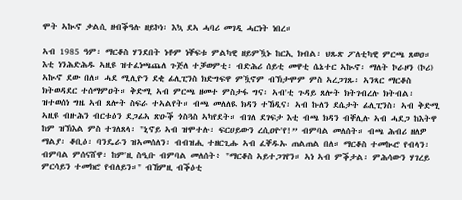ሞት ኣኲኖ ቃልሲ ዘብቕዓሉ ዘይኮነ፡ እኳ ደኣ ሓባሪ መገዲ ሓርነት ነበረ።

ኣብ 1985 ዓም፡ ማርቆስ ሃንደበት ነቶም ነቐፍቱ ምልካዊ ዘይምዃኑ ከርኢ ክብል፡ ህጹጽ ፖለቲካዊ ምርጫ ጸወዐ። እቲ ነንሕድሕዱ ኣዚዩ ዝተፈነጫጨለ ጉጅለ ተቓወምቲ፡ ብድሕሪ ሰይቲ መዋቲ ሴኔተር ኣኲኖ፡ ማለት ኮራዞን (ኮሪ) ኣኲኖ ደው በለ። ሓደ ሚሊዮን ደቂ ፊሊፒንስ ክድግፍዋ ምዃኖም ብኽታሞም ምስ ኣረጋገጹ፡ ኣንጻር ማርቆስ ክትወዳደር ተሰማምዐት። ቅድሚ ኣብ ምርጫ ዘመተ ምስታፋ ግና፡ ኣብ'ቲ ጉዳይ ጸሎት ክትገብረሉ ክትብል፡ ዝተወሰነ ግዜ ኣብ ጸሎት ስፍራ ተኣልየት። ብጫ መለለዪ ክዳን ተኸዲና፡ ኣብ ኩለን ደሴታት ፊሊፒንስ፡ ኣብ ቅድሚ ኣዚዩ ብዙሕን ብርቱዕን ደጋፊኣ ጽዑቕ ጎስጓስ ኣካየደት። ብገለ ደገፍታ እቲ ብጫ ክዳን ብቐሊሉ ኣብ ሓደጋ ከእትዋ ከም ዝኽእል ምስ ተገለጸላ፡ "ኒኖይ ኣብ ዝሞተሉ፡ ፍርሀይውን ረሲዐዮ'የ!” ብምባል መለሰት። ብጫ ሕብሪ ዘለዎ ማልያ፡ ቆቢዕ፡ ባንዴራን ዝኣመሰለን፡ ብብዝሒ ተዘርጊሑ ኣብ ፈቐዱኡ ጠልጠል በለ። ማርቆስ ተመኲሮ የብላን፡ ብምባል ምሰናሸዋ፡ ከም'ዚ ስዒቡ ብምባል መለሰት፥ "ማርቆስ ኣይተጋገየን። ኣነ ኣብ ምቕታል፡ ምሕሳውን ሃገረይ ምርሳይን ተመክሮ የብለይን።" ብኸምዚ ብቕዕቲ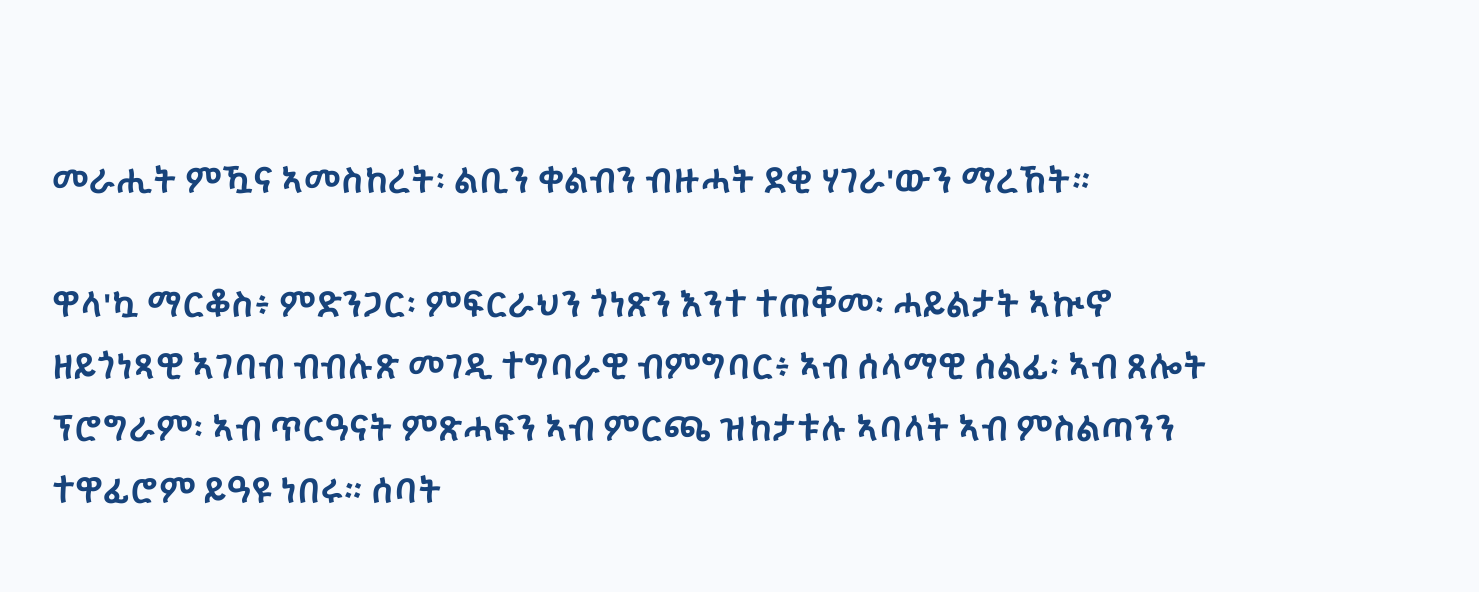መራሒት ምዃና ኣመስከረት፡ ልቢን ቀልብን ብዙሓት ደቂ ሃገራ'ውን ማረኸት።

ዋላ'ኳ ማርቆስ፥ ምድንጋር፡ ምፍርራህን ጎነጽን እንተ ተጠቐመ፡ ሓይልታት ኣኲኖ ዘይጎነጻዊ ኣገባብ ብብሉጽ መገዲ ተግባራዊ ብምግባር፥ ኣብ ሰላማዊ ሰልፊ፡ ኣብ ጸሎት ፕሮግራም፡ ኣብ ጥርዓናት ምጽሓፍን ኣብ ምርጫ ዝከታቱሉ ኣባላት ኣብ ምስልጣንን ተዋፊሮም ይዓዩ ነበሩ። ሰባት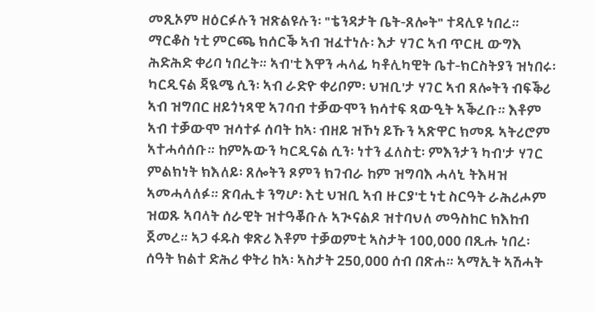መጺኦም ዘዕርፉሉን ዝጽልዩሉን፡ "ቴንዳታት ቤት-ጸሎት" ተዳሊዩ ነበረ። ማርቆስ ነቲ ምርጫ ክሰርቕ ኣብ ዝፈተነሉ፡ እታ ሃገር ኣብ ጥርዚ ውግእ ሕድሕድ ቀሪባ ነበረት። ኣብ'ቲ እዋን ሓላፊ ካቶሊካዊት ቤተ-ክርስትያን ዝነበሩ፡ ካርዲናል ጃዪሜ ሲን፡ ኣብ ራድዮ ቀሪቦም፡ ህዝቢ'ታ ሃገር ኣብ ጸሎትን ብፍቕሪ ኣብ ዝግበር ዘይጎነጻዊ ኣገባብ ተቓውሞን ክሳተፍ ጻውዒት ኣቕረቡ። እቶም ኣብ ተቓውሞ ዝሳተፉ ሰባት ከኣ፡ ብዘይ ዝኾነ ይኹን ኣጽዋር ክመጹ ኣትሪሮም ኣተሓሳሰቡ። ከምኡውን ካርዲናል ሲን፡ ነተን ፈለስቲ፡ ምእንታን ካብ'ታ ሃገር ምልክነት ክእለይ፡ ጸሎትን ጾምን ክገብራ ከም ዝግባእ ሓላኒ ትእዛዝ ኣመሓላለፉ። ጽባሒቱ ንግሆ፡ እቲ ህዝቢ ኣብ ዙርያ'ቲ ነቲ ስርዓት ራሕሪሖም ዝወጹ ኣባላት ሰራዊት ዝተዓቖቡሉ ኣጒናልዶ ዝተባህለ መዓስከር ክእከብ ጀመረ። ኣጋ ፋዱስ ቁጽሪ እቶም ተቓወምቲ ኣስታት 100,000 በጺሑ ነበረ፡ ሰዓት ክልተ ድሕሪ ቀትሪ ከኣ፡ ኣስታት 250,000 ሰብ በጽሐ። ኣማኢት ኣሽሓት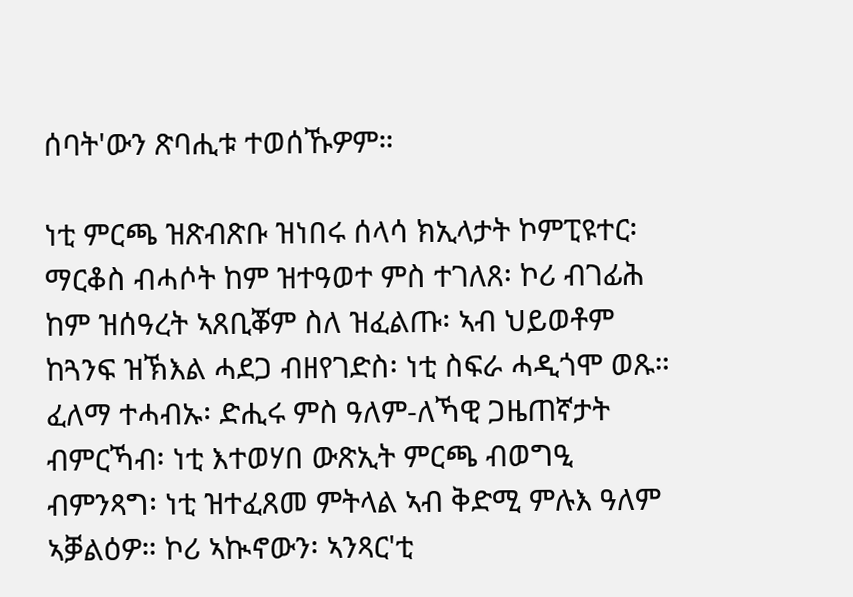ሰባት'ውን ጽባሒቱ ተወሰኹዎም።

ነቲ ምርጫ ዝጽብጽቡ ዝነበሩ ሰላሳ ክኢላታት ኮምፒዩተር፡ ማርቆስ ብሓሶት ከም ዝተዓወተ ምስ ተገለጸ፡ ኮሪ ብገፊሕ ከም ዝሰዓረት ኣጸቢቖም ስለ ዝፈልጡ፡ ኣብ ህይወቶም ከጓንፍ ዝኽእል ሓደጋ ብዘየገድስ፡ ነቲ ስፍራ ሓዲጎሞ ወጹ። ፈለማ ተሓብኡ፡ ድሒሩ ምስ ዓለም-ለኻዊ ጋዜጠኛታት ብምርኻብ፡ ነቲ እተወሃበ ውጽኢት ምርጫ ብወግዒ ብምንጻግ፡ ነቲ ዝተፈጸመ ምትላል ኣብ ቅድሚ ምሉእ ዓለም ኣቓልዕዎ። ኮሪ ኣኲኖውን፡ ኣንጻር'ቲ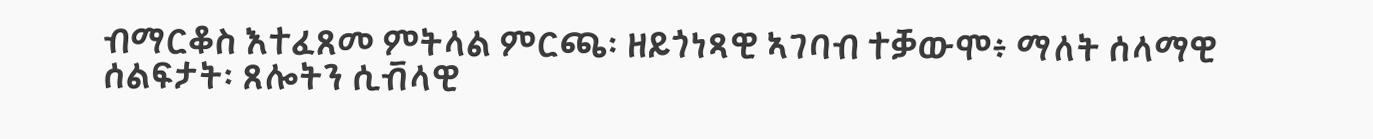ብማርቆስ እተፈጸመ ምትላል ምርጫ፡ ዘይጎነጻዊ ኣገባብ ተቓውሞ፥ ማለት ሰላማዊ ሰልፍታት፡ ጸሎትን ሲቭላዊ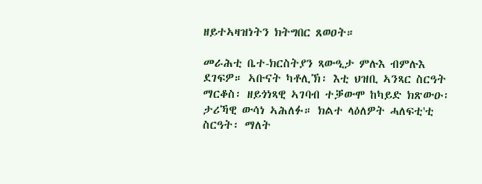ዘይተኣዛዝነትን ክትግበር ጸወዐት።

መራሕቲ ቤተ-ክርስትያን ጻውዒታ ምሉእ ብምሉእ ደገፍዎ። ኣቡናት ካቶሊኽ፡ እቲ ህዝቢ ኣንጻር ስርዓት ማርቆስ፡ ዘይጎነጻዊ ኣገባብ ተቓውሞ ከካይድ ክጽውዑ፡ ታሪኻዊ ውሳነ ኣሕለፉ። ክልተ ላዕለዎት ሓለፍቲ'ቲ ስርዓት፡ ማለት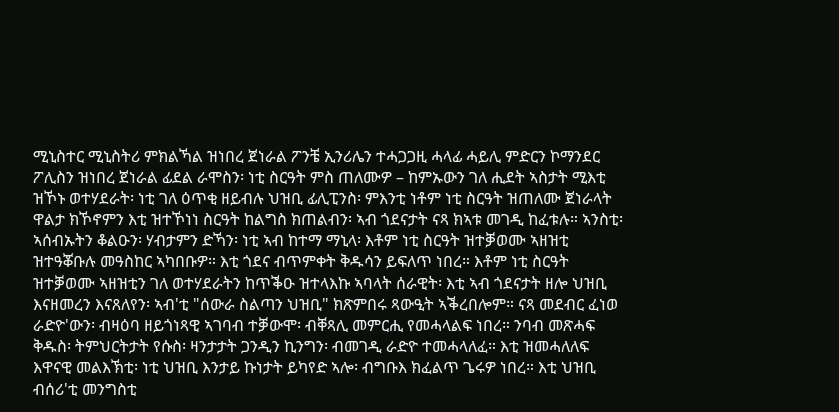ሚኒስተር ሚኒስትሪ ምክልኻል ዝነበረ ጀነራል ፖንቼ ኢንሪሌን ተሓጋጋዚ ሓላፊ ሓይሊ ምድርን ኮማንደር ፖሊስን ዝነበረ ጀነራል ፊደል ራሞስን፡ ነቲ ስርዓት ምስ ጠለሙዎ – ከምኡውን ገለ ሒደት ኣስታት ሚእቲ ዝኾኑ ወተሃደራት፡ ነቲ ገለ ዕጥቂ ዘይብሉ ህዝቢ ፊሊፒንስ፡ ምእንቲ ነቶም ነቲ ስርዓት ዝጠለሙ ጀነራላት ዋልታ ክኾኖምን እቲ ዝተኾነነ ስርዓት ከልግስ ክጠልብን፡ ኣብ ጎደናታት ናጻ ክኣቱ መገዲ ከፈቱሉ። ኣንስቲ፡ ኣሰብኡትን ቆልዑን፡ ሃብታምን ድኻን፡ ነቲ ኣብ ከተማ ማኒላ፡ እቶም ነቲ ስርዓት ዝተቓወሙ ኣዘዝቲ ዝተዓቖቡሉ መዓስከር ኣካበቡዎ። እቲ ጎደና ብጥምቀት ቅዱሳን ይፍለጥ ነበረ። እቶም ነቲ ስርዓት ዝተቓወሙ ኣዘዝቲን ገለ ወተሃደራትን ከጥቕዑ ዝተላእኩ ኣባላት ሰራዊት፡ እቲ ኣብ ጎደናታት ዘሎ ህዝቢ እናዘመረን እናጸለየን፡ ኣብ'ቲ "ሰውራ ስልጣን ህዝቢ" ክጽምበሩ ጻውዒት ኣቕረበሎም። ናጻ መደብር ፈነወ ራድዮ'ውን፡ ብዛዕባ ዘይጎነጻዊ ኣገባብ ተቓውሞ፡ ብቐጻሊ መምርሒ የመሓላልፍ ነበረ። ንባብ መጽሓፍ ቅዱስ፡ ትምህርትታት የሱስ፡ ዛንታታት ጋንዲን ኪንግን፡ ብመገዲ ራድዮ ተመሓላለፈ። እቲ ዝመሓለለፍ እዋናዊ መልእኽቲ፡ ነቲ ህዝቢ እንታይ ኩነታት ይካየድ ኣሎ፡ ብግቡእ ክፈልጥ ጌሩዎ ነበረ። እቲ ህዝቢ ብሰሪ'ቲ መንግስቲ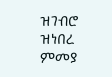ዝገብሮ ዝነበረ ምመያ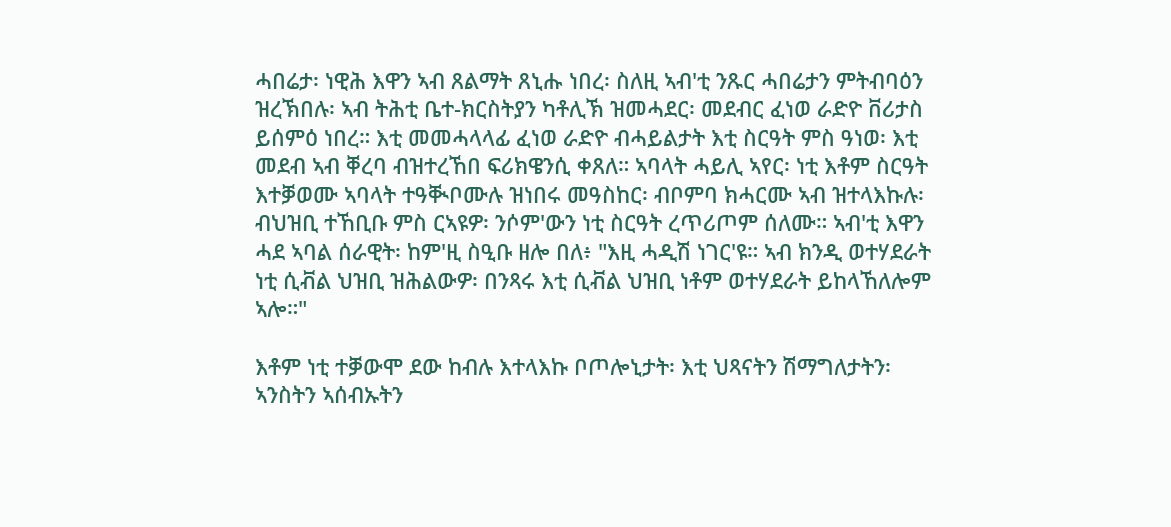ሓበሬታ፡ ነዊሕ እዋን ኣብ ጸልማት ጸኒሑ ነበረ፡ ስለዚ ኣብ'ቲ ንጹር ሓበሬታን ምትብባዕን ዝረኽበሉ፡ ኣብ ትሕቲ ቤተ-ክርስትያን ካቶሊኽ ዝመሓደር፡ መደብር ፈነወ ራድዮ ቨሪታስ ይሰምዕ ነበረ። እቲ መመሓላላፊ ፈነወ ራድዮ ብሓይልታት እቲ ስርዓት ምስ ዓነወ፡ እቲ መደብ ኣብ ቐረባ ብዝተረኸበ ፍሪክዌንሲ ቀጸለ። ኣባላት ሓይሊ ኣየር፡ ነቲ እቶም ስርዓት እተቓወሙ ኣባላት ተዓቚቦሙሉ ዝነበሩ መዓስከር፡ ብቦምባ ክሓርሙ ኣብ ዝተላእኩሉ፡ ብህዝቢ ተኸቢቡ ምስ ርኣዩዎ፡ ንሶም'ውን ነቲ ስርዓት ረጥሪጦም ሰለሙ። ኣብ'ቲ እዋን ሓደ ኣባል ሰራዊት፡ ከም'ዚ ስዒቡ ዘሎ በለ፥ "እዚ ሓዲሽ ነገር'ዩ። ኣብ ክንዲ ወተሃደራት ነቲ ሲቭል ህዝቢ ዝሕልውዎ፡ በንጻሩ እቲ ሲቭል ህዝቢ ነቶም ወተሃደራት ይከላኸለሎም ኣሎ።"

እቶም ነቲ ተቓውሞ ደው ከብሉ እተላእኩ ቦጦሎኒታት፡ እቲ ህጻናትን ሽማግለታትን፡ ኣንስትን ኣሰብኡትን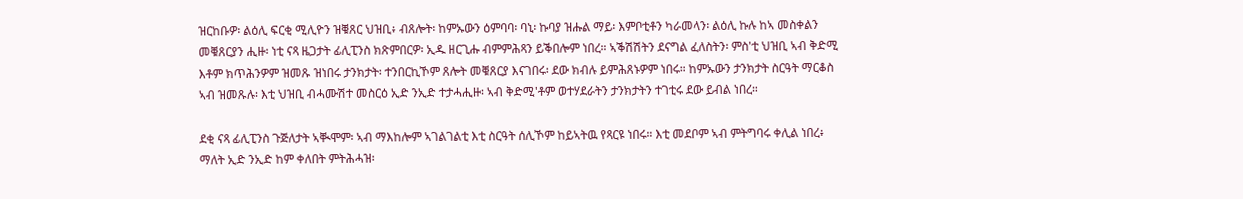ዝርከቡዎ፡ ልዕሊ ፍርቂ ሚሊዮን ዝቑጸር ህዝቢ፥ ብጸሎት፡ ከምኡውን ዕምባባ፡ ባኒ፡ ኩባያ ዝሑል ማይ፡ እምቦቲቶን ካራመላን፡ ልዕሊ ኩሉ ከኣ መስቀልን መቑጸርያን ሒዙ፡ ነቲ ናጻ ዜጋታት ፊሊፒንስ ክጽምበርዎ፡ ኢዱ ዘርጊሑ ብምምሕጻን ይቕበሎም ነበረ። ኣቕሽሽትን ደናግል ፈለስትን፡ ምስ'ቲ ህዝቢ ኣብ ቅድሚ እቶም ክጥሕንዎም ዝመጹ ዝነበሩ ታንክታት፡ ተንበርኪኾም ጸሎት መቑጸርያ እናገበሩ፡ ደው ክብሉ ይምሕጸኑዎም ነበሩ። ከምኡውን ታንክታት ስርዓት ማርቆስ ኣብ ዝመጹሉ፡ እቲ ህዝቢ ብሓሙሽተ መስርዕ ኢድ ንኢድ ተታሓሒዙ፡ ኣብ ቅድሚ'ቶም ወተሃደራትን ታንክታትን ተገቲሩ ደው ይብል ነበረ።

ደቂ ናጻ ፊሊፒንስ ጉጅለታት ኣቚሞም፡ ኣብ ማእከሎም ኣገልገልቲ እቲ ስርዓት ሰሊኾም ከይኣትዉ የጻርዩ ነበሩ። እቲ መደቦም ኣብ ምትግባሩ ቀሊል ነበረ፥ ማለት ኢድ ንኢድ ከም ቀለበት ምትሕሓዝ፡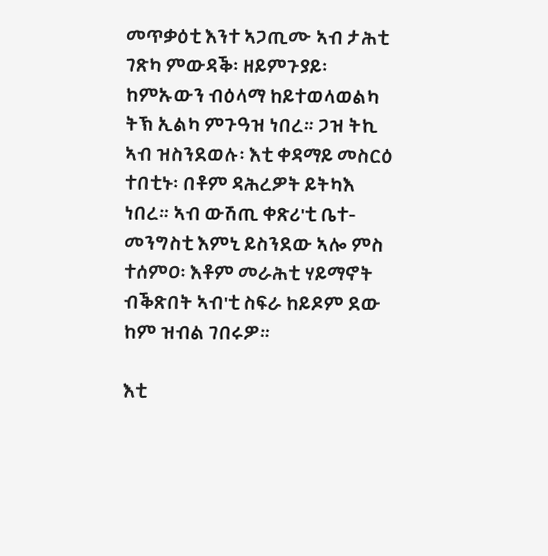መጥቃዕቲ እንተ ኣጋጢሙ ኣብ ታሕቲ ገጽካ ምውዳቕ፡ ዘይምጉያይ፡ ከምኡውን ብዕላማ ከይተወላወልካ ትኽ ኢልካ ምጉዓዝ ነበረ። ጋዝ ትኪ ኣብ ዝስንደወሉ፡ እቲ ቀዳማይ መስርዕ ተበቲኑ፡ በቶም ዳሕረዎት ይትካእ ነበረ። ኣብ ውሽጢ ቀጽሪ'ቲ ቤተ-መንግስቲ እምኒ ይስንደው ኣሎ ምስ ተሰምዐ፡ እቶም መራሕቲ ሃይማኖት ብቕጽበት ኣብ'ቲ ስፍራ ከይዶም ደው ከም ዝብል ገበሩዎ።

እቲ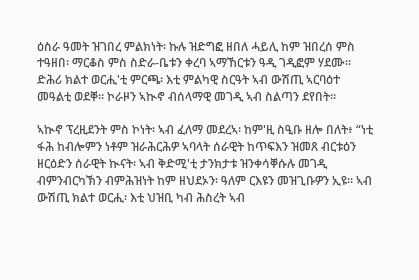ዕስራ ዓመት ዝገበረ ምልክነት፡ ኩሉ ዝድግፎ ዘበለ ሓይሊ ከም ዝበረሰ ምስ ተዓዘበ፡ ማርቆስ ምስ ስድራ-ቤቱን ቀረባ ኣማኸርቱን ዓዲ ገዲፎም ሃደሙ። ድሕሪ ክልተ ወርሒ'ቲ ምርጫ፡ እቲ ምልካዊ ስርዓት ኣብ ውሽጢ ኣርባዕተ መዓልቲ ወደቐ። ኮራዞን ኣኲኖ ብሰላማዊ መገዲ ኣብ ስልጣን ደየበት።

ኣኲኖ ፕረዚደንት ምስ ኮነት፡ ኣብ ፈለማ መደረኣ፡ ከም'ዚ ስዒቡ ዘሎ በለት፥ “ነቲ ፋሕ ከብሎምን ነቶም ዝራሕርሕዎ ኣባላት ሰራዊት ከጥፍእን ዝመጸ ብርቱዕን ዘርዕድን ሰራዊት ኲናት፡ ኣብ ቅድሚ'ቲ ታንክታቱ ዝንቀሳቐሱሉ መገዲ ብምንብርካኽን ብምሕዝነት ከም ዘህደኦን፡ ዓለም ርእዩን መዝጊቡዎን ኢዩ። ኣብ ውሽጢ ክልተ ወርሒ፡ እቲ ህዝቢ ካብ ሕስረት ኣብ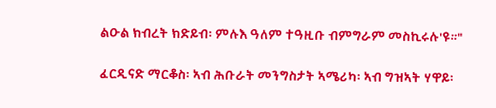ልዑል ክብረት ክድይብ፡ ምሉእ ዓለም ተዓዚቡ ብምግራም መስኪሩሉ'ዩ።"

ፈርዲናድ ማርቆስ፡ ኣብ ሕቡራት መንግስታት ኣሜሪካ፡ ኣብ ግዝኣት ሃዋይ፡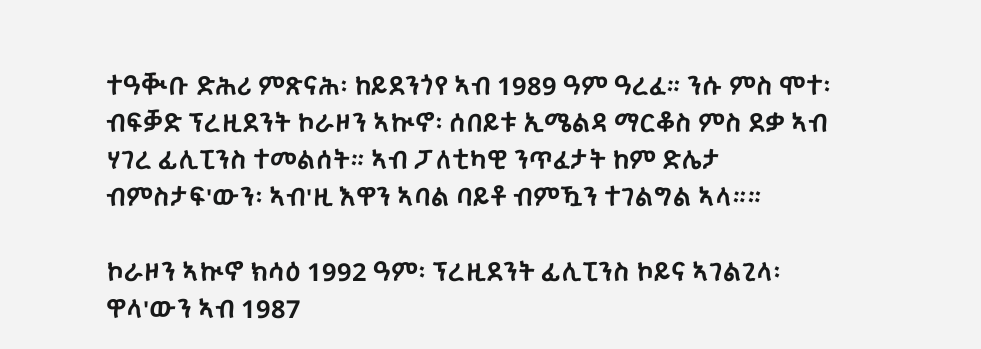ተዓቚቡ ድሕሪ ምጽናሕ፡ ከይደንጎየ ኣብ 1989 ዓም ዓረፈ። ንሱ ምስ ሞተ፡ ብፍቓድ ፕረዚደንት ኮራዞን ኣኲኖ፡ ሰበይቱ ኢሜልዳ ማርቆስ ምስ ደቃ ኣብ ሃገረ ፊሊፒንስ ተመልሰት። ኣብ ፓለቲካዊ ንጥፈታት ከም ድሌታ ብምስታፍ'ውን፡ ኣብ'ዚ እዋን ኣባል ባይቶ ብምዃን ተገልግል ኣላ።።

ኮራዞን ኣኲኖ ክሳዕ 1992 ዓም፡ ፕረዚደንት ፊሊፒንስ ኮይና ኣገልጊላ፡ ዋላ'ውን ኣብ 1987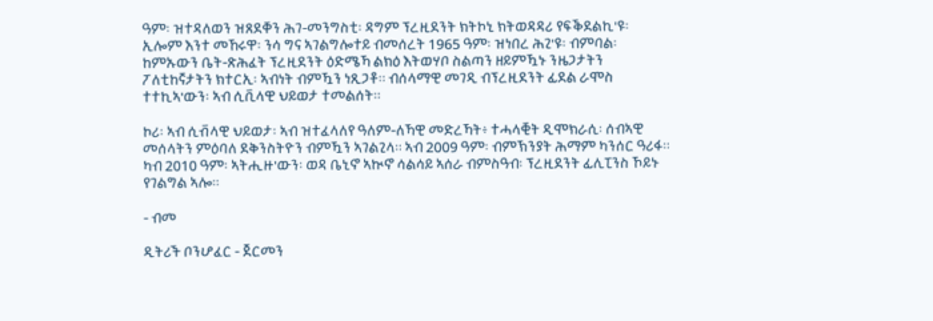ዓም፡ ዝተዳለወን ዝጸደቐን ሕገ-መንግስቲ፡ ዳግም ፕረዚደንት ክትኮኒ ክትወዳዳሪ የፍቕደልኪ'ዩ፡ ኢሎም እንተ መኸሩዋ፡ ንሳ ግና ኣገልግሎተይ ብመሰረት 1965 ዓም፡ ዝነበረ ሕጊ'ዩ፡ ብምባል፡ ከምኡውን ቤት-ጽሕፈት ፕረዚደንት ዕድሜኻ ልክዕ እትወሃቦ ስልጣን ዘይምዃኑ ንዜጋታትን ፖለቲከኛታትን ክተርኢ፡ ኣብነት ብምዃን ነጺጋቶ። ብሰላማዊ መገዲ ብፕረዚደንት ፊደል ራሞስ ተተኪኣ'ውን፡ ኣብ ሲቪላዊ ህይወታ ተመልሰት።

ኮሪ፡ ኣብ ሲቭላዊ ህይወታ፡ ኣብ ዝተፈላለየ ዓለም-ለኻዊ መድረኻት፥ ተሓላቒት ዲሞክራሲ፡ ሰብኣዊ መሰላትን ምዕባለ ደቅንስትዮን ብምዃን ኣገልጊላ። ኣብ 2009 ዓም፡ ብምኽንያት ሕማም ካንሰር ዓሪፋ። ካብ 2010 ዓም፡ ኣትሒዙ'ውን፡ ወዳ ቤኒኖ ኣኲኖ ሳልሳይ ኣሰራ ብምስዓብ፡ ፕረዚደንት ፊሊፒንስ ኾይኑ የገልግል ኣሎ።

- ብመ

ዲትሪች ቦንሆፈር - ጀርመን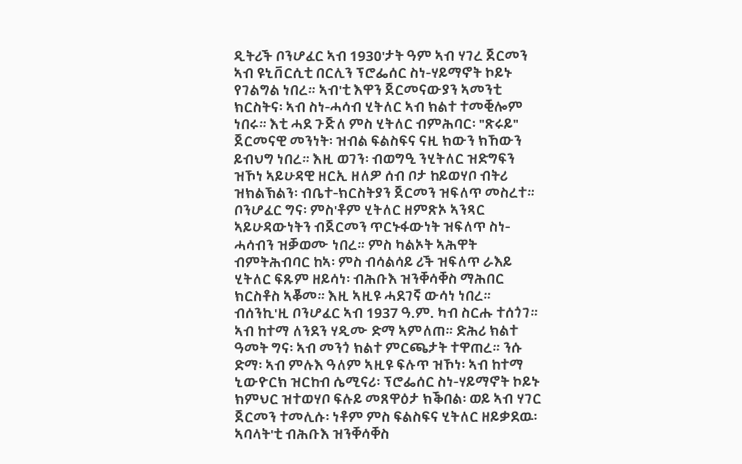ዲትሪች ቦንሆፈር ኣብ 1930'ታት ዓም ኣብ ሃገረ ጀርመን ኣብ ዩኒቨርሲቲ በርሊን ፕሮፌሰር ስነ-ሃይማኖት ኮይኑ የገልግል ነበረ። ኣብ'ቲ እዋን ጀርመናውያን ኣመንቲ ክርስትና፡ ኣብ ስነ-ሓሳብ ሂትለር ኣብ ክልተ ተመቒሎም ነበሩ። እቲ ሓደ ጉጅለ ምስ ሂትለር ብምሕባር፡ "ጽሩይ" ጀርመናዊ መንነት፡ ዝብል ፍልስፍና ናዚ ክውን ክኸውን ይብህግ ነበረ። እዚ ወገን፡ ብወግዒ ንሂትለር ዝድግፍን ዝኾነ ኣይሁዳዊ ዘርኢ ዘለዎ ሰብ ቦታ ከይወሃቦ ብትሪ ዝክልኽልን፡ ብቤተ-ክርስትያን ጀርመን ዝፍለጥ መስረተ። ቦንሆፈር ግና፡ ምስ'ቶም ሂትለር ዘምጽኦ ኣንጻር ኣይሁዳውነትን ብጀርመን ጥርኑፋውነት ዝፍለጥ ስነ-ሓሳብን ዝቓወሙ ነበረ። ምስ ካልኦት ኣሕዋት ብምትሕብባር ከኣ፡ ምስ ብሳልሳይ ሪች ዝፍለጥ ራእይ ሂትለር ፍጹም ዘይሳነ፡ ብሕቡእ ዝንቐሳቐስ ማሕበር ክርስቶስ ኣቖመ። እዚ ኣዚዩ ሓደገኛ ውሳነ ነበረ። ብሰንኪ'ዚ ቦንሆፈር ኣብ 1937 ዓ.ም. ካብ ስርሑ ተሰጎገ። ኣብ ከተማ ለንደን ሃዲሙ ድማ ኣምለጠ። ድሕሪ ክልተ ዓመት ግና፡ ኣብ መንጎ ክልተ ምርጫታት ተዋጠረ። ንሱ ድማ፡ ኣብ ምሉእ ዓለም ኣዚዩ ፍሉጥ ዝኾነ፡ ኣብ ከተማ ኒውዮርክ ዝርከብ ሴሚናሪ፡ ፕሮፌሰር ስነ-ሃይማኖት ኮይኑ ክምህር ዝተወሃቦ ፍሉይ መጸዋዕታ ክቕበል፡ ወይ ኣብ ሃገር ጀርመን ተመሊሱ፡ ነቶም ምስ ፍልስፍና ሂትለር ዘይቃደዉ፡ ኣባላት'ቲ ብሕቡእ ዝንቐሳቐስ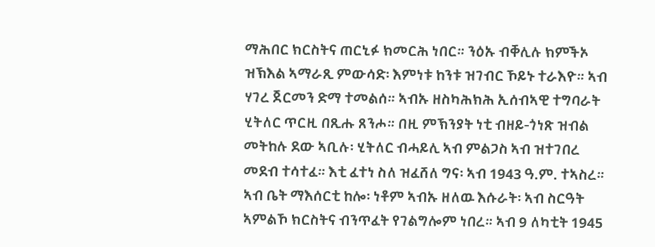ማሕበር ክርስትና ጠርኒፉ ክመርሕ ነበር። ንዕኡ ብቐሊሉ ክምችኦ ዝኽእል ኣማራጺ ምውሳድ፡ እምነቱ ከንቱ ዝገብር ኾይኑ ተራእዮ። ኣብ ሃገረ ጀርመን ድማ ተመልሰ። ኣብኡ ዘስካሕክሕ ኢሰብኣዊ ተግባራት ሂትለር ጥርዚ በጺሑ ጸንሖ። በዚ ምኽንያት ነቲ ብዘይ-ጎነጽ ዝብል መትከሉ ደው ኣቢሉ፡ ሂትለር ብሓይሊ ኣብ ምልጋስ ኣብ ዝተገበረ መደብ ተሳተፈ። እቲ ፈተነ ስለ ዝፈሸለ ግና፡ ኣብ 1943 ዓ.ም. ተኣስረ። ኣብ ቤት ማእሰርቲ ከሎ፡ ነቶም ኣብኡ ዘለዉ እሱራት፡ ኣብ ስርዓት ኣምልኾ ክርስትና ብንጥፈት የገልግሎም ነበረ። ኣብ 9 ለካቲት 1945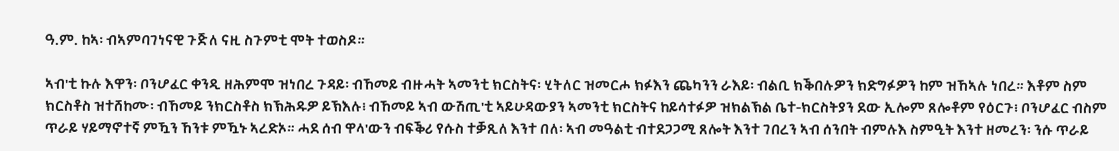ዓ.ም. ከኣ፡ ብኣምባገነናዊ ጉጅለ ናዚ ስጉምቲ ሞት ተወስዶ።

ኣብ'ቲ ኩሉ እዋን፡ ቦንሆፈር ቀንዲ ዘሕምሞ ዝነበረ ጉዳይ፡ ብኸመይ ብዙሓት ኣመንቲ ክርስትና፡ ሂትለር ዝመርሖ ክፉእን ጨካንን ራእይ፡ ብልቢ ክቕበሉዎን ክድግፉዎን ከም ዝኸኣሉ ነበረ። እቶም ስም ክርስቶስ ዝተሸከሙ፡ ብኸመይ ንክርስቶስ ክኽሕዱዎ ይኽእሉ፧ ብኸመይ ኣብ ውሽጢ'ቲ ኣይሁዳውያን ኣመንቲ ክርስትና ከይሳተፉዎ ዝክልኽል ቤተ-ክርስትያን ደው ኢሎም ጸሎቶም የዕርጉ፧ ቦንሆፈር ብስም ጥራይ ሃይማኖተኛ ምዃን ኸንቱ ምዃኑ ኣረድኦ። ሓደ ሰብ ዋላ'ውን ብፍቕሪ የሱስ ተቓጺለ እንተ በለ፡ ኣብ መዓልቲ ብተደጋጋሚ ጸሎት እንተ ገበረን ኣብ ሰንበት ብምሉእ ስምዒት እንተ ዘመረን፡ ንሱ ጥራይ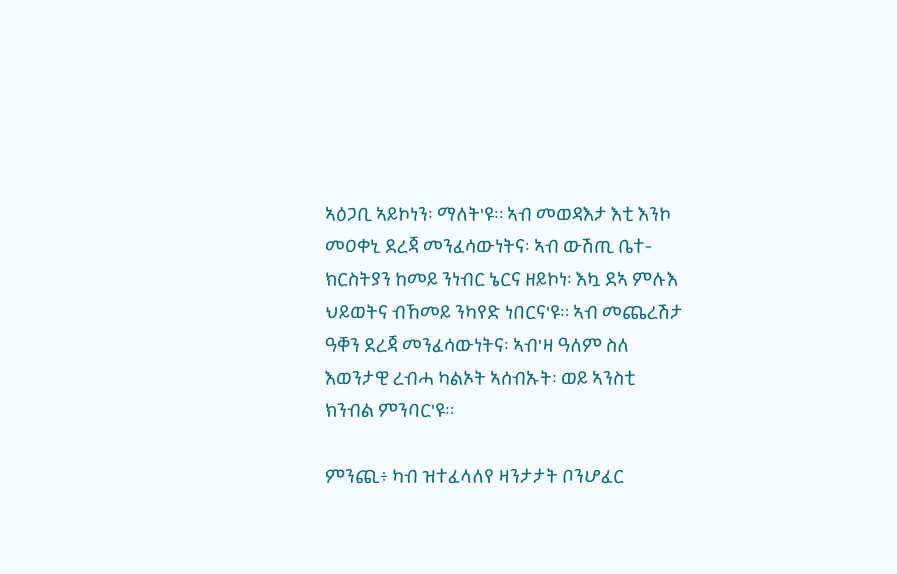ኣዕጋቢ ኣይኮነን፡ ማለት'ዩ። ኣብ መወዳእታ እቲ እንኮ መዐቀኒ ደረጃ መንፈሳውነትና፡ ኣብ ውሽጢ ቤተ-ክርስትያን ከመይ ንነብር ኔርና ዘይኮነ፡ እኳ ደኣ ምሉእ ህይወትና ብኸመይ ንካየድ ነበርና'ዩ። ኣብ መጨረሽታ ዓቐን ደረጃ መንፈሳውነትና፡ ኣብ'ዛ ዓለም ስለ እወንታዊ ረብሓ ካልኦት ኣሰብኡት፡ ወይ ኣንስቲ ክንብል ምንባር'ዩ።

ምንጪ፥ ካብ ዝተፈላለየ ዛንታታት ቦንሆፈር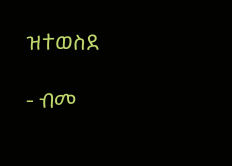ዝተወስደ

- ብመ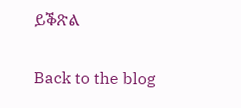ይቕጽል

Back to the blog